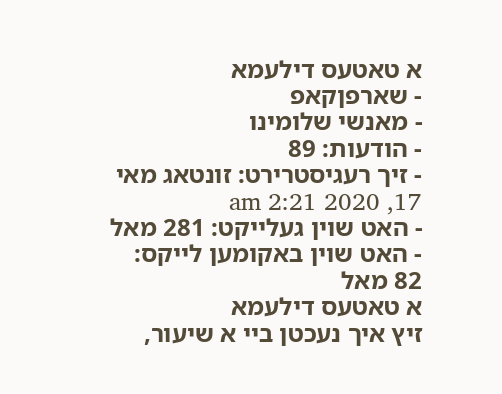א טאטעס דילעמא
- שארפןקאפ
- מאנשי שלומינו
- הודעות: 89
- זיך רעגיסטרירט: זונטאג מאי 17, 2020 2:21 am
- האט שוין געלייקט: 281 מאל
- האט שוין באקומען לייקס: 82 מאל
א טאטעס דילעמא
זיץ איך נעכטן ביי א שיעור,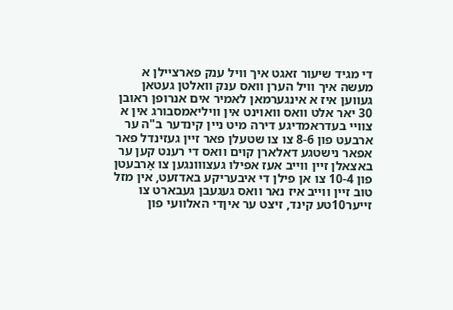די מגיד שיעור זאגט איך וויל ענק פארציילן א מעשה איך וויל הערן וואס ענק וואלטן געטאן
געווען איז א אינגערמאן לאמיר אים אנרופן ראובן 30 יאר אלט וואס וואוינט אין וויליאמסבורג אין א צוויי בעדראמדיגע דירה מיט ניין קינדער ב"ה ער ארבעט פון 8-6 צו צו שטעלן פאר זיין געזינדל פאר אפאר נישטגע דאלארן קוים וואס די רענט קען ער באצאלן זיין ווייב אעז אפילו געצווונגען צו אַרבעטן פון 10-4 צו אן פילן די איבעריקע באדזעט, אין מזל טוב זיין ווייב איז נאר וואס געגעבן געבארט צו זייער10טע קינד, זיצט ער איןדי האלוועי פון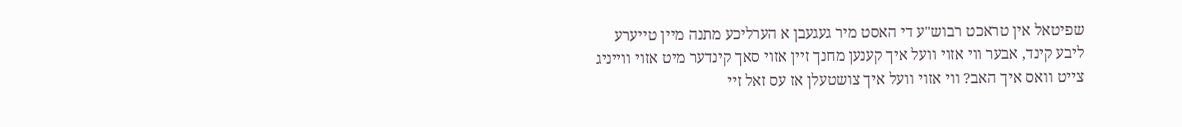שפיטאל אין טראכט רבוש"ע די האסט מיר געגעבן א הערליכע מתנה מיין טייערע ליבע קינד, אבער ווי אזוי וועל איך קענען מחנך זיין אזוי סאך קינדער מיט אזוי ווייניג צייט וואס איך האב? ווי אזוי וועל איך צושטעלן אז עס זאל זיי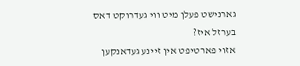גארנישט פעלן מיט ווי געדרוקט דאס בערזל איז?
אזוי פארטיפט אין זיינע געדאנקען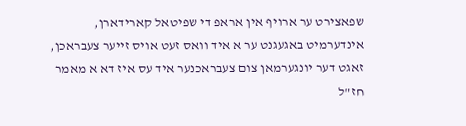שפאצירט ער ארויף אין אראפ די שפיטאל קארידארן, אינדערמיט באגעגנט ער א איד וואס זעט אויס זייער צעבראכן, זאגט דער יונגערמאן צום צעבראכנער איד עס איז דא א מאמר חז"ל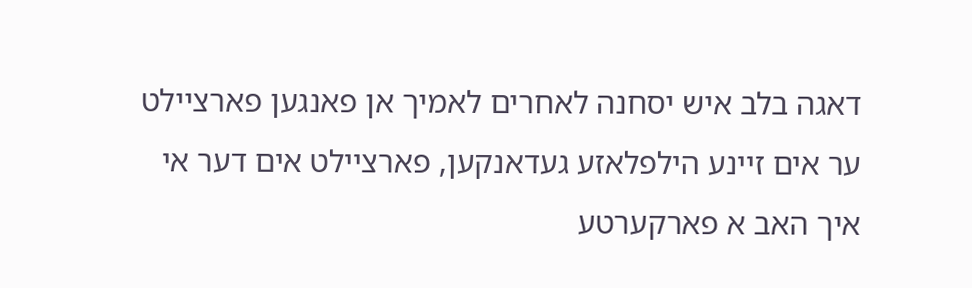דאגה בלב איש יסחנה לאחרים לאמיך אן פאנגען פארציילט ער אים זיינע הילפלאזע געדאנקען, פארציילט אים דער אי איך האב א פארקערטע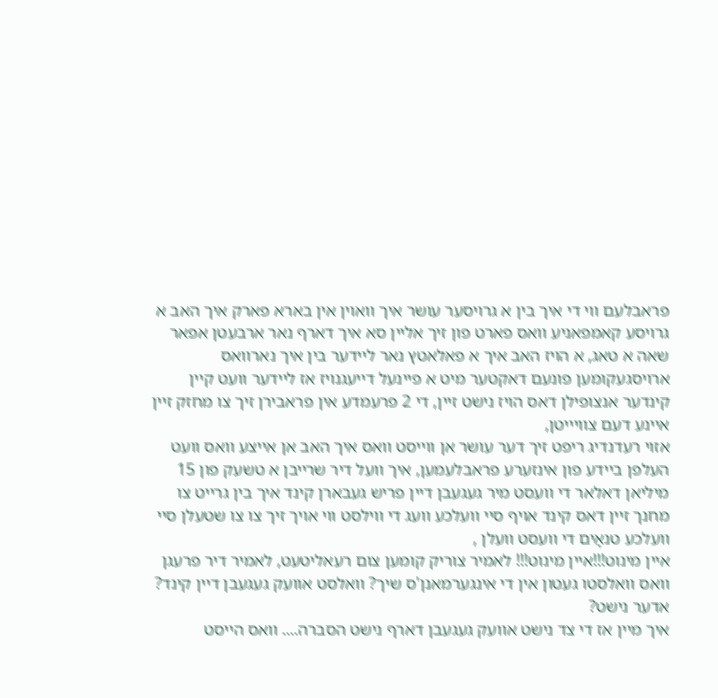פראבלעם ווי די איך בין א גרויסער עושר איך וואוין אין בארא פארק איך האב א גרויסע קאמפאניע וואס פארט פון זיך אליין סא איך דארף נאר ארבעטן אפאר שאה א טאג, א הויז האב איך א פאלאטץ נאר ליידער בין איך נארוואס ארויסגעקומען פונעם דאקטער מיט א פיינעל דייעגנויז אז ליידער וועט קיין קינדער אנצופילן דאס הויז נישט זיין, די 2 פרעמדע אין פראבירן זיך צו מחזק זיין איינע דעם צוויייטן,
אזוי רעדנדיג ריפט זיך דער עושר אן ווייסט וואס איך האב אן אייצע וואס וועט העלפן ביידע פון אינזערע פראבלעמען, איך וועל דיר שרייבן א טשעק פון 15 מיליאן דאלאר די וועסט מיר געגעבן דיין פריש געבארן קינד איך בין גרייט צו מחנך זיין דאס קינד אויף סיי וועלכע וועג די ווילסט ווי אויך זיך צו צו שטעלן סיי וועלכע טנאָים די וועסט וועלן ,
איין מינוט!!!איין מינוט!!! לאמיר צוריק קומען צום רעאליטעט, לאמיר דיר פרעגן וואס וואלסטו געטון אין די אינגערמאנן'ס שיך? וואלסט אוועק געגעבן דיין קינד? אדער נישט?
איך מיין אז די צד נישט אוועק געגעבן דארף נישט הסברה.... וואס הייסט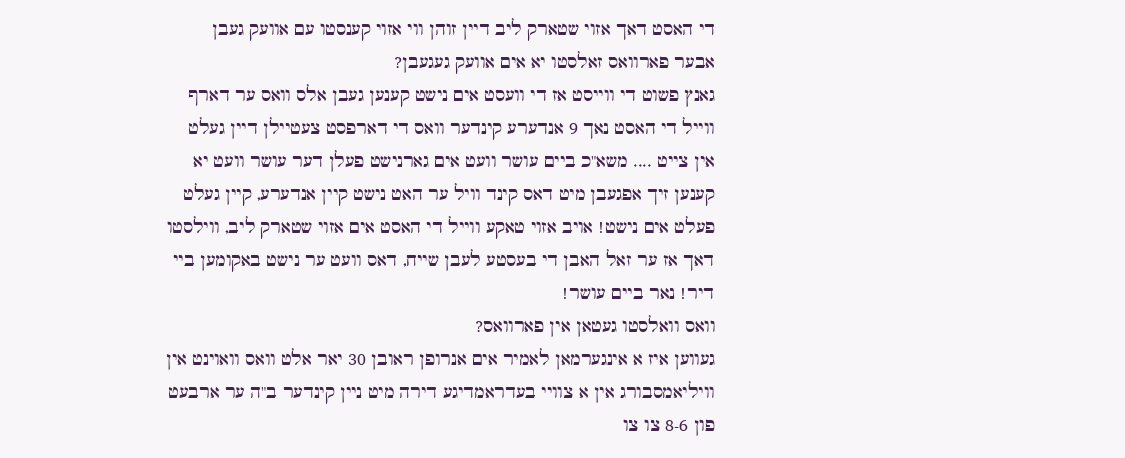די האסט דאך אזוי שטארק ליב דיין זוהן ווי אזוי קענסטו עם אוועק געבן
אבער פארוואס זאלסטו יא אים אוועק געגעבן?
גאנץ פשוט די ווייסט אז די וועסט אים נישט קענען געבן אלס וואס ער דארף ווייל די האסט נאך 9 אנדערע קינדער וואס די דארפסט צעטיילן דיין געלט אין צייט .... משא"כ ביים עושר וועט אים גארנישט פעלן דער עושר וועט יא קענען זיך אפגעבן מיט דאס קינד וויל ער האט נישט קיין אנדערע, קיין געלט פעלט אים נישט! אויב אזוי טאקע ווייל די האסט אים אזוי שטארק ליב, ווילסטו דאך אז ער זאל האבן די בעסטע לעבן שייח, דאס וועט ער נישט באקומען ביי דיר! נאר ביים עושר!
וואס וואלסטו געטאן אין פארוואס?
געווען איז א אינגערמאן לאמיר אים אנרופן ראובן 30 יאר אלט וואס וואוינט אין וויליאמסבורג אין א צוויי בעדראמדיגע דירה מיט ניין קינדער ב"ה ער ארבעט פון 8-6 צו צו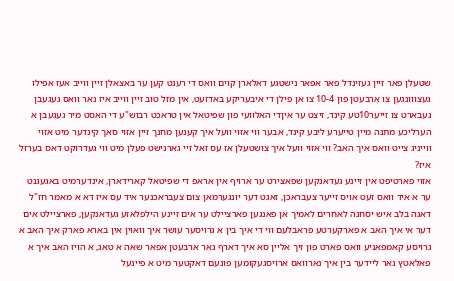שטעלן פאר זיין געזינדל פאר אפאר נישטגע דאלארן קוים וואס די רענט קען ער באצאלן זיין ווייב אעז אפילו געצווונגען צו אַרבעטן פון 10-4 צו אן פילן די איבעריקע באדזעט, אין מזל טוב זיין ווייב איז נאר וואס געגעבן געבארט צו זייער10טע קינד, זיצט ער איןדי האלוועי פון שפיטאל אין טראכט רבוש"ע די האסט מיר געגעבן א הערליכע מתנה מיין טייערע ליבע קינד, אבער ווי אזוי וועל איך קענען מחנך זיין אזוי סאך קינדער מיט אזוי ווייניג צייט וואס איך האב? ווי אזוי וועל איך צושטעלן אז עס זאל זיי גארנישט פעלן מיט ווי געדרוקט דאס בערזל איז?
אזוי פארטיפט אין זיינע געדאנקען שפאצירט ער ארויף אין אראפ די שפיטאל קארידארן, אינדערמיט באגעגנט ער א איד וואס זעט אויס זייער צעבראכן, זאגט דער יונגערמאן צום צעבראכנער איד עס איז דא א מאמר חז"ל דאגה בלב איש יסחנה לאחרים לאמיך אן פאנגען פארציילט ער אים זיינע הילפלאזע געדאנקען, פארציילט אים דער אי איך האב א פארקערטע פראבלעם ווי די איך בין א גרויסער עושר איך וואוין אין בארא פארק איך האב א גרויסע קאמפאניע וואס פארט פון זיך אליין סא איך דארף נאר ארבעטן אפאר שאה א טאג, א הויז האב איך א פאלאטץ נאר ליידער בין איך נארוואס ארויסגעקומען פונעם דאקטער מיט א פיינעל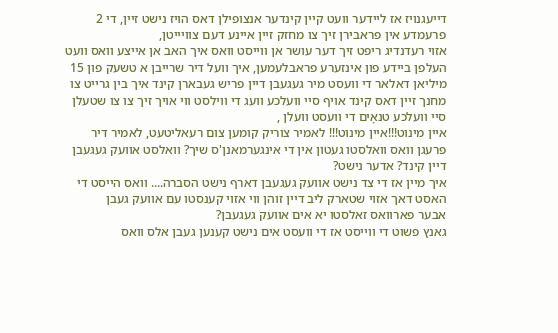דייעגנויז אז ליידער וועט קיין קינדער אנצופילן דאס הויז נישט זיין, די 2 פרעמדע אין פראבירן זיך צו מחזק זיין איינע דעם צוויייטן,
אזוי רעדנדיג ריפט זיך דער עושר אן ווייסט וואס איך האב אן אייצע וואס וועט העלפן ביידע פון אינזערע פראבלעמען, איך וועל דיר שרייבן א טשעק פון 15 מיליאן דאלאר די וועסט מיר געגעבן דיין פריש געבארן קינד איך בין גרייט צו מחנך זיין דאס קינד אויף סיי וועלכע וועג די ווילסט ווי אויך זיך צו צו שטעלן סיי וועלכע טנאָים די וועסט וועלן ,
איין מינוט!!!איין מינוט!!! לאמיר צוריק קומען צום רעאליטעט, לאמיר דיר פרעגן וואס וואלסטו געטון אין די אינגערמאנן'ס שיך? וואלסט אוועק געגעבן דיין קינד? אדער נישט?
איך מיין אז די צד נישט אוועק געגעבן דארף נישט הסברה.... וואס הייסט די האסט דאך אזוי שטארק ליב דיין זוהן ווי אזוי קענסטו עם אוועק געבן
אבער פארוואס זאלסטו יא אים אוועק געגעבן?
גאנץ פשוט די ווייסט אז די וועסט אים נישט קענען געבן אלס וואס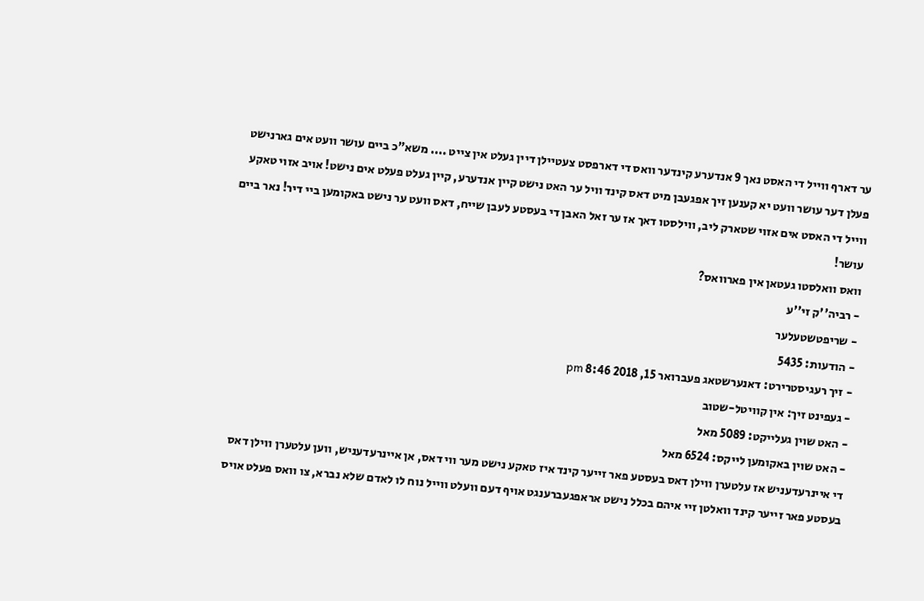ער דארף ווייל די האסט נאך 9 אנדערע קינדער וואס די דארפסט צעטיילן דיין געלט אין צייט .... משא"כ ביים עושר וועט אים גארנישט פעלן דער עושר וועט יא קענען זיך אפגעבן מיט דאס קינד וויל ער האט נישט קיין אנדערע, קיין געלט פעלט אים נישט! אויב אזוי טאקע ווייל די האסט אים אזוי שטארק ליב, ווילסטו דאך אז ער זאל האבן די בעסטע לעבן שייח, דאס וועט ער נישט באקומען ביי דיר! נאר ביים עושר!
וואס וואלסטו געטאן אין פארוואס?
- רביה''ק זי''ע
- שריפטשטעלער
- הודעות: 5435
- זיך רעגיסטרירט: דאנערשטאג פעברואר 15, 2018 8:46 pm
- געפינט זיך: אין קוויטל-שטוב
- האט שוין געלייקט: 5089 מאל
- האט שוין באקומען לייקס: 6524 מאל
די איינרעדעניש אז עלטערן ווילן דאס בעסטע פאר זייער קינד איז טאקע נישט מער ווי דאס, אן איינרעדעניש, ווען עלטערן ווילן דאס בעסטע פאר זייער קינד וואלטן זיי איהם בכלל נישט אראפגעברענגט אויף דעם וועלט ווייל נוח לו לאדם שלא נברא, צו וואס פעלט אויס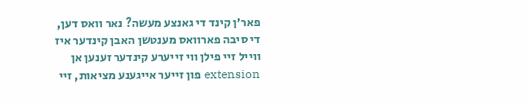פאר׳ן קינד די גאנצע מעשה? נאר וואס דען, די סיבה פארוואס מענטשן האבן קינדער איז ווייל זיי פילן ווי זייערע קינדער זענען אן extension פון זייער אייגענע מציאות, זיי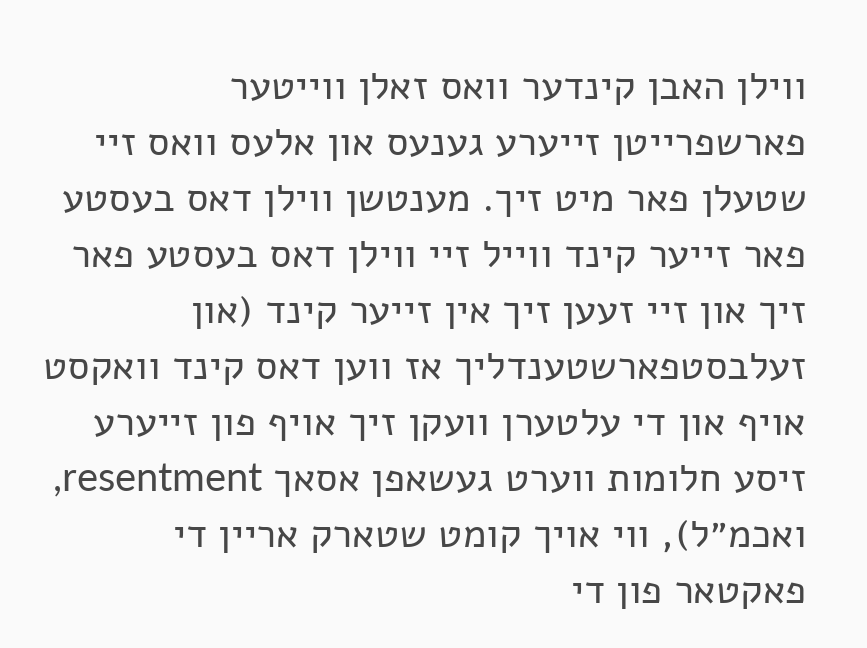ווילן האבן קינדער וואס זאלן ווייטער פארשפרייטן זייערע גענעס און אלעס וואס זיי שטעלן פאר מיט זיך. מענטשן ווילן דאס בעסטע פאר זייער קינד ווייל זיי ווילן דאס בעסטע פאר זיך און זיי זעען זיך אין זייער קינד (און זעלבסטפארשטענדליך אז ווען דאס קינד וואקסט אויף און די עלטערן וועקן זיך אויף פון זייערע זיסע חלומות ווערט געשאפן אסאך resentment, ואכמ״ל), ווי אויך קומט שטארק אריין די פאקטאר פון די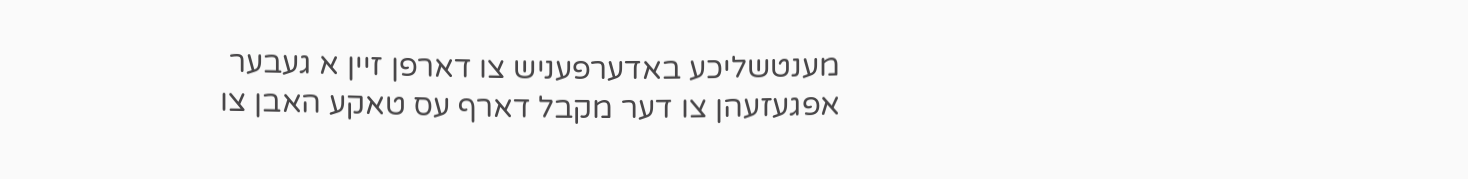מענטשליכע באדערפעניש צו דארפן זיין א געבער אפגעזעהן צו דער מקבל דארף עס טאקע האבן צו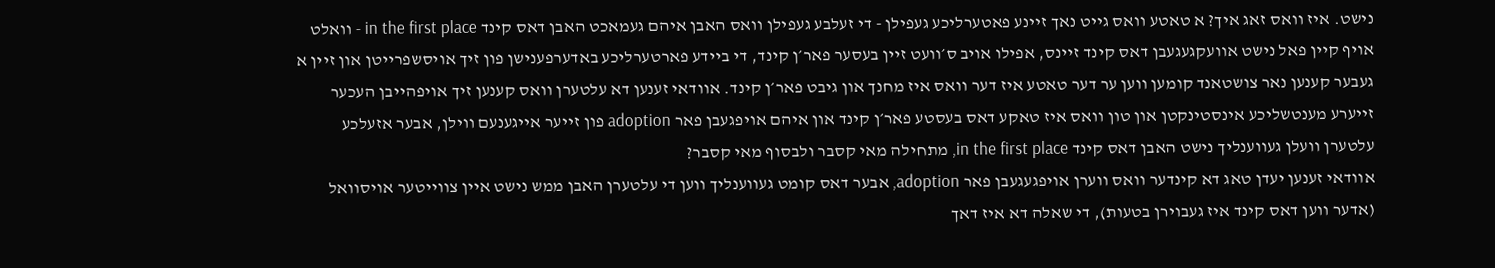נישט. איז וואס זאג איך? א טאטע וואס גייט נאך זיינע פאטערליכע געפילן - די זעלבע געפילן וואס האבן איהם געמאכט האבן דאס קינד in the first place - וואלט אויף קיין פאל נישט אוועקגעגעבן דאס קינד זיינס, אפילו אויב ס׳וועט זיין בעסער פאר׳ן קינד, די ביידע פארטערליכע באדערפענישן פון זיך אויסשפרייטן און זיין א געבער קענען נאר צושטאנד קומען ווען ער דער טאטע איז דער וואס איז מחנך און גיבט פאר׳ן קינד. אוודאי זענען דא עלטערן וואס קענען זיך אויפהייבן העכער זייערע מענטשליכע אינסטינקטן און טון וואס איז טאקע דאס בעסטע פאר׳ן קינד און איהם אויפגעבן פאר adoption פון זייער אייגענעם ווילן, אבער אזעלכע עלטערן וועלן געווענליך נישט האבן דאס קינד in the first place, מתחילה מאי קסבר ולבסוף מאי קסבר?
אוודאי זענען יעדן טאג דא קינדער וואס ווערן אויפגעגעבן פאר adoption, אבער דאס קומט געווענליך ווען די עלטערן האבן ממש נישט איין צווייטער אויסוואל (אדער ווען דאס קינד איז געבוירן בטעות), די שאלה דא איז דאך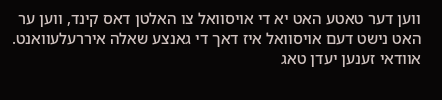ווען דער טאטע האט יא די אויסוואל צו האלטן דאס קינד, ווען ער האט נישט דעם אויסוואל איז דאך די גאנצע שאלה איררעלעוואנט.
אוודאי זענען יעדן טאג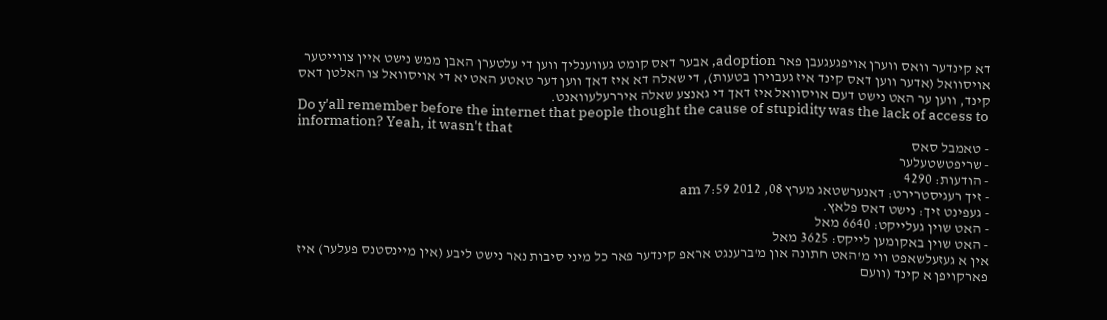דא קינדער וואס ווערן אויפגעגעבן פאר adoption, אבער דאס קומט געווענליך ווען די עלטערן האבן ממש נישט איין צווייטער אויסוואל (אדער ווען דאס קינד איז געבוירן בטעות), די שאלה דא איז דאך ווען דער טאטע האט יא די אויסוואל צו האלטן דאס קינד, ווען ער האט נישט דעם אויסוואל איז דאך די גאנצע שאלה איררעלעוואנט.
Do y'all remember before the internet that people thought the cause of stupidity was the lack of access to information? Yeah, it wasn't that
- טאמבל סאס
- שריפטשטעלער
- הודעות: 4290
- זיך רעגיסטרירט: דאנערשטאג מערץ 08, 2012 7:59 am
- געפינט זיך: נישט דאס פלאץ.
- האט שוין געלייקט: 6640 מאל
- האט שוין באקומען לייקס: 3625 מאל
אין א געזעלשאפט ווי מ'האט חתונה און מ'ברענגט אראפ קינדער פאר כל מיני סיבות נאר נישט ליבע (אין מיינסטנס פעלער) איז פארקויפן א קינד (וועם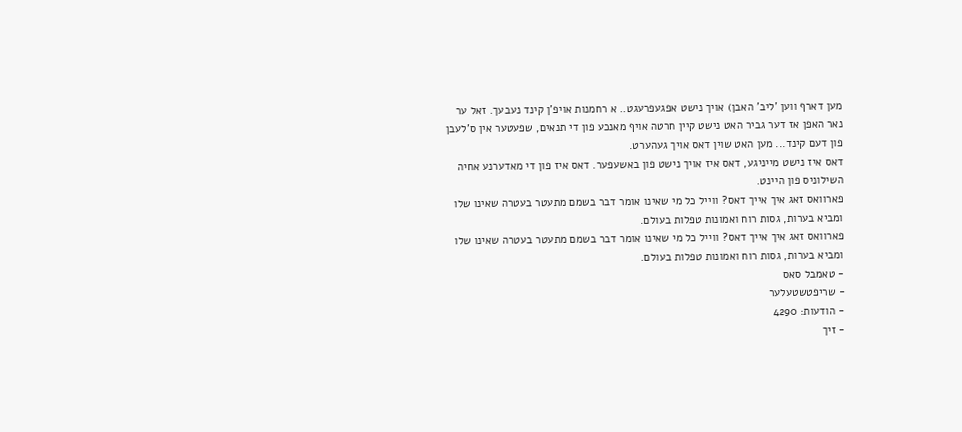מען דארף ווען 'ליב' האבן) אויך נישט אפגעפרעגט.. א רחמנות אויפ'ן קינד נעבעך. זאל ער נאר האפן אז דער גביר האט נישט קיין חרטה אויף מאנכע פון די תנאים, שפעטער אין ס'לעבן פון דעם קינד... מען האט שוין דאס אויך געהערט.
דאס איז נישט מייניגע, דאס איז אויך נישט פון באשעפער. דאס איז פון די מאדערנע אחיה השילוניס פון היינט.
פארוואס זאג איך אייך דאס? ווייל כל מי שאינו אומר דבר בשמם מתעטר בעטרה שאינו שלו ומביא בערות, גסות רוח ואמונות טפלות בעולם.
פארוואס זאג איך אייך דאס? ווייל כל מי שאינו אומר דבר בשמם מתעטר בעטרה שאינו שלו ומביא בערות, גסות רוח ואמונות טפלות בעולם.
- טאמבל סאס
- שריפטשטעלער
- הודעות: 4290
- זיך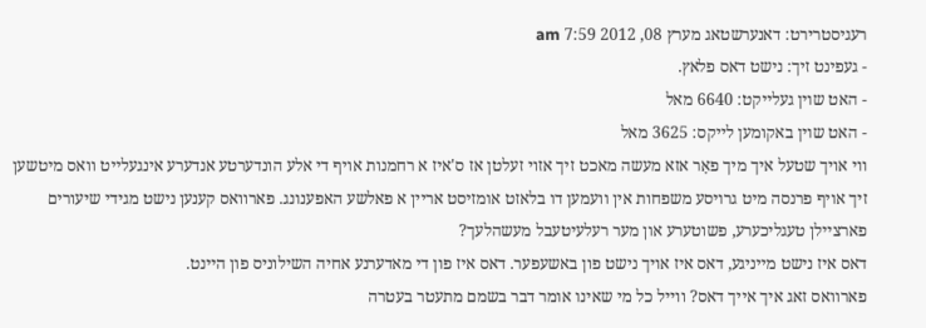רעגיסטרירט: דאנערשטאג מערץ 08, 2012 7:59 am
- געפינט זיך: נישט דאס פלאץ.
- האט שוין געלייקט: 6640 מאל
- האט שוין באקומען לייקס: 3625 מאל
ווי אויך שטעל איך מיך פאָר אזא מעשה מאכט זיך אזוי זעלטן אז ס'איז א רחמנות אויף די אלע הונדערטע אנדערע אינגעלייט וואס מיטשען זיך אויף פרנסה מיט גרויסע משפחות אין וועמען דו בלאזט אומזיסט אריין א פאלשע האפענונג. פארוואס קענען נישט מגידי שיעורים פארציילן טעגליכערע, פשוטערע און מער רעלעיטעבל מעשהלעך?
דאס איז נישט מייניגע, דאס איז אויך נישט פון באשעפער. דאס איז פון די מאדערנע אחיה השילוניס פון היינט.
פארוואס זאג איך אייך דאס? ווייל כל מי שאינו אומר דבר בשמם מתעטר בעטרה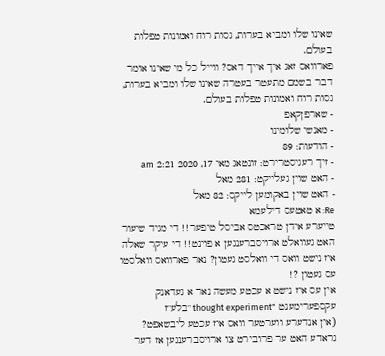שאינו שלו ומביא בערות, גסות רוח ואמונות טפלות בעולם.
פארוואס זאג איך אייך דאס? ווייל כל מי שאינו אומר דבר בשמם מתעטר בעטרה שאינו שלו ומביא בערות, גסות רוח ואמונות טפלות בעולם.
- שארפןקאפ
- מאנשי שלומינו
- הודעות: 89
- זיך רעגיסטרירט: זונטאג מאי 17, 2020 2:21 am
- האט שוין געלייקט: 281 מאל
- האט שוין באקומען לייקס: 82 מאל
Re: א טאטעס דילעמא
טייערע אידן טראכטס אביסל טיפער!! די מגיד שיעור האט געוואלט ארויסברענגען א פוינט!! די עיקר שאלה איז נישט וואס די וואלסט געטון? נאר פארוואס וואלסטו עס געטון ?!
אין עס איז נישט א עכטע מעשה נאר א געדאנק עקספערימענט "thought experiment "בלע"ז
(אין אנדערע ווערטער וואס איז עכטע ליבשאפט? גראדע האט ער פרובירט צו ארויסברענגען אז דער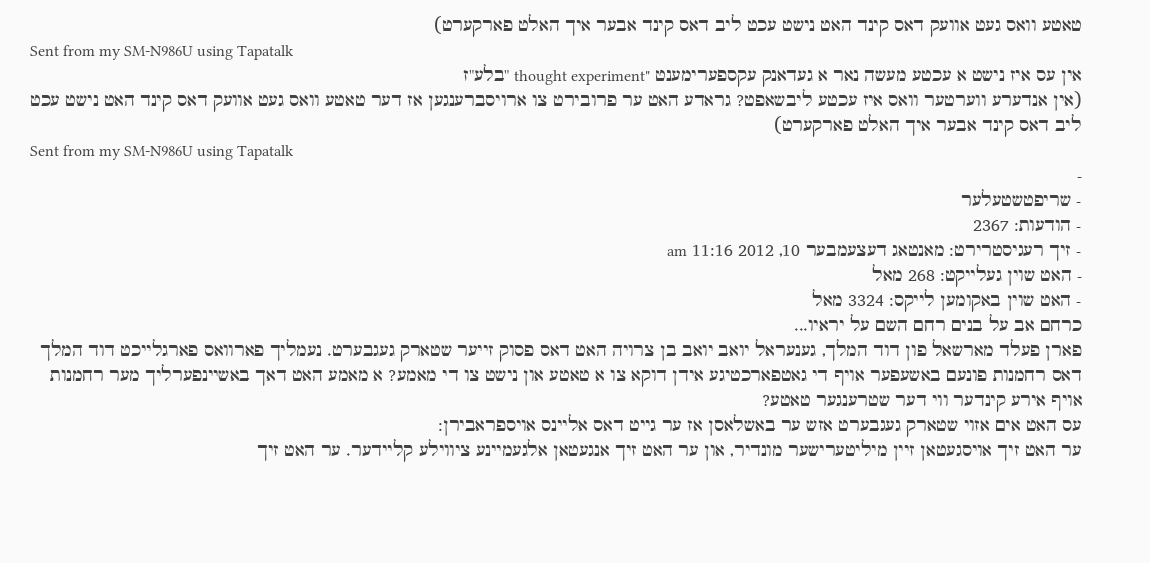טאטע וואס געט אוועק דאס קינד האט נישט עכט ליב דאס קינד אבער איך האלט פארקערט)
Sent from my SM-N986U using Tapatalk
אין עס איז נישט א עכטע מעשה נאר א געדאנק עקספערימענט "thought experiment "בלע"ז
(אין אנדערע ווערטער וואס איז עכטע ליבשאפט? גראדע האט ער פרובירט צו ארויסברענגען אז דער טאטע וואס געט אוועק דאס קינד האט נישט עכט ליב דאס קינד אבער איך האלט פארקערט)
Sent from my SM-N986U using Tapatalk
-
- שריפטשטעלער
- הודעות: 2367
- זיך רעגיסטרירט: מאנטאג דעצעמבער 10, 2012 11:16 am
- האט שוין געלייקט: 268 מאל
- האט שוין באקומען לייקס: 3324 מאל
כרחם אב על בנים רחם השם על יראיו...
פארן פעלד מארשאל פון דוד המלך, גענעראל יואב יואב בן צרויה האט דאס פסוק זייער שטארק געגבערט. נעמליך פארוואס פארגלייכט דוד המלך דאס רחמנות פונעם באשעפער אויף די גאטפארכטיגע אידן דוקא צו א טאטע און נישט צו די מאמע? א מאמע האט דאך באשיינפערליך מער רחמנות אויף אירע קינדער ווי דער שטרענגער טאטע?
עס האט אים אזוי שטארק געגבערט אזש ער באשלאסן אז ער גייט דאס אליינס אויספראבירן:
ער האט זיך אויסגעטאן זיין מיליטערישער מונדיר, און ער האט זיך אנגעטאן אלגעמיינע ציווילע קליידער. ער האט זיך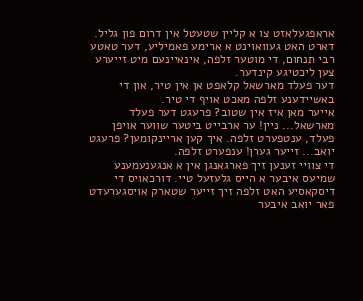אראפגעלאזט צו א קליין שטעטל אין דרום פון גליל.
דארט האט געוואוינט א ארימע פאמיליע, דער טאטע רבי תנחום, די מוטער זלפה, אינאיינעם מיט זייערע צען ליכטיגע קינדער.
דער פעלד מארשאל קלאפט אן אין טיר, און די באשיידענע זלפה מאכט אויף די טיר.
אייער מאן איז אין שטוב? פרעגט דער פעלד מארשאל... ניין! ער ארבייט ביטער שווער אויפן פעלד, ענטפערט זלפה. איך קען אריינקומען? פרעגט יואב... זייער גערן! ענפערט זלפה.
די צוויי זענען זיך פארגאנגן אין א אנגענעמענע שמיעס איבער א הייס גלעזעל טיי. דורכאויס די דיסקאסיע האט זלפה זיך זייער שטארק אויסגערעדט פאר יואב איבער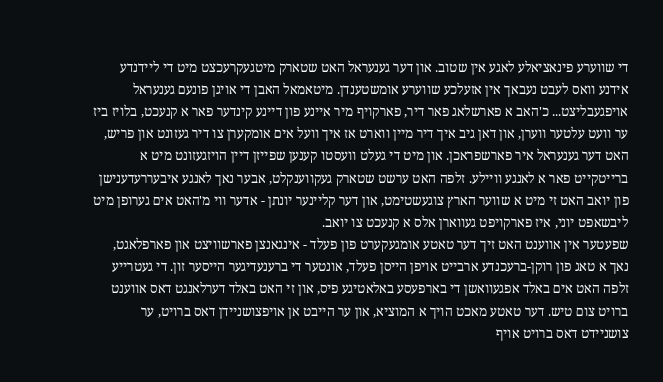די שווערע פינאציאלע לאגע אין שטוב. און דער גענעראל האט שטארק מיטגעקרעכצט מיט די ליידנדע אידנע וואס לעבט נעבאך אין אזעלכע שווערע אומשטענדן. מיטאמאל האבן די אויגן פונעם גענעראל אויפגעבליצט... כ'האב א פארשלאג פאר דיר, פארקויף מיר איינע פון דיינע קינדער פאר א קנעכט, בלויז ביז ער וועט עלטער ווערן, און דאן גיב איך דיר מיין ווארט אז איך וועל אים אומקערן צו דיר געזונט און פריש, האט דער גענעראל איר פארשפראכן. און מיט די געלט וועסטו קענען שפייזן דיין הויזגעזונט מיט א ברייטקייט פאר א לאנגע וויילע. זלפה האט ערשט שטארק געקווענקלט, אבער נאך לאנגע איבעררעדענישן פון יואב האט זי מיט א שווער הארץ צוגעשטימט, און דער קליינער יונתן - אדער ווי מ'האט אים גערופן מיט ליבשאפט יוני, איז פארקויפט געווארן אלס א קנעכט צו יואב.
שפעטער אין אווענט האט זיך דער טאטע אומגעקערט פון פעלד - אינגאנצן פארשוויצט און פארפלאגט, נאך א טאג פון רוקן-ברעכנדע ארבייט אויפן הייסן פעלד, אונטער די ברענעדיגער הייסער זון. די געטרייע זלפה האט אים באלד אפגעוואשן די בארפעסע באלאטיגע פיס, און זי האט באלד דערלאנגט דאס אווענט ברויט צום טיש. דער טאטע מאכט הויך א המוציא, און ער הייבט אן אויפצושניידן דאס ברויט, ער צושניידט דאס ברויט אויף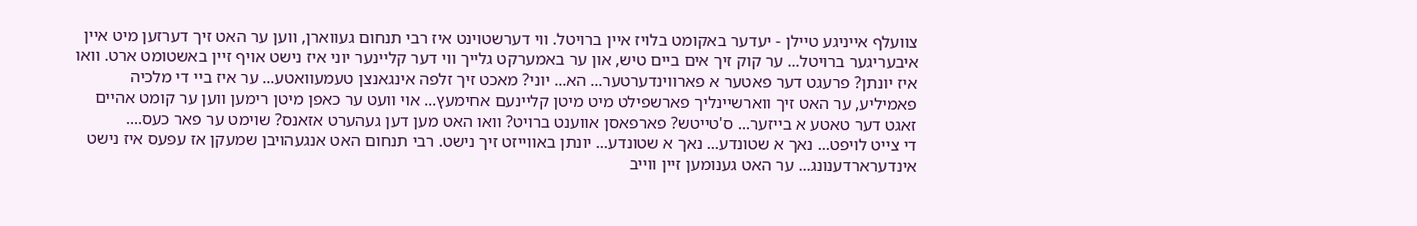צוועלף אייניגע טיילן - יעדער באקומט בלויז איין ברויטל. ווי דערשטוינט איז רבי תנחום געווארן, ווען ער האט זיך דערזען מיט איין איבעריגער ברויטל... ער קוק זיך אים ביים טיש, און ער באמערקט גלייך ווי דער קליינער יוני איז נישט אויף זיין באשטומט ארט. וואו איז יונתן? פרעגט דער פאטער א פארווינדערטער... הא... יוני? מאכט זיך זלפה אינגאנצן טעמעוואטע... ער איז ביי די מלכיה פאמיליע, ער האט זיך ווארשיינליך פארשפילט מיט מיטן קליינעם אחימעץ... אוי וועט ער כאפן מיטן רימען ווען ער קומט אהיים זאגט דער טאטע א בייזער... ס'טייטש? פארפאסן אווענט ברויט? וואו האט מען דען געהערט אזאנס? שוימט ער פאר כעס....
די צייט לויפט... נאך א שטונדע... נאך א שטונדע... יונתן באווייזט זיך נישט. רבי תנחום האט אנגעהויבן שמעקן אז עפעס איז נישט אינדערארדענונג... ער האט גענומען זיין ווייב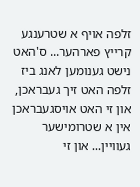זלפה אויף א שטרענגע קרייץ פארהער... ס'האט נישט גענומען לאנג ביז זלפה האט זיך געבראכן, און זי האט אויסגעבראכן אין א שטרומישער געוויין... און זי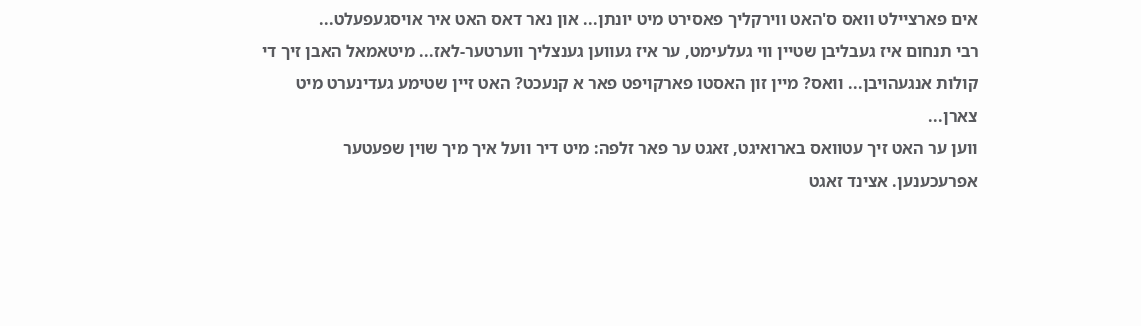אים פארציילט וואס ס'האט ווירקליך פאסירט מיט יונתן... און נאר דאס האט איר אויסגעפעלט...
רבי תנחום איז געבליבן שטיין ווי געלעימט, ער איז געווען גענצליך ווערטער-לאז... מיטאמאל האבן זיך די קולות אנגעהויבן... וואס? מיין זון האסטו פארקויפט פאר א קנעכט? האט זיין שטימע געדינערט מיט צארן...
ווען ער האט זיך עטוואס בארואיגט, זאגט ער פאר זלפה: מיט דיר וועל איך מיך שוין שפעטער אפרעכענען. אצינד זאגט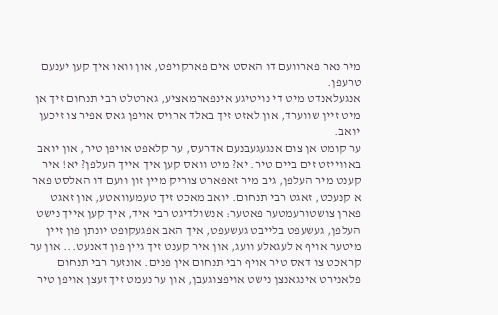מיר נאר פארוועם דו האסט אים פארקויפט, און וואו איך קען יענעם טרעפן.
אנגעלאנדט מיט די נויטיגע אינפארמאציע, גארטלט רבי תנחום זיך אן מיט זיין שווערד, און לאזט זיך באלד ארויס אויפן גאס אפיר צו זיכען יואב.
ער קומט אן צום אנגעגעבנעם אדרעס, ער קלאפט אויפן טיר, און יואב באווייזט זים ביים טיר. יא? מיט וואס קען איך אייך העלפן? יא! איר קענט מיר העלפן, גיב מיר זאפארט צוריק מיין זון וועם דו האלסט פאר א קנעכט, זאגט רבי תנחום. יואב מאכט זיך טעמעוואטע, און זאגט פארן צושטורעמטער פאטער: אנשולדיגט רבי איד, איך קען אייך נישט העלפן, געשעפט בלייבט געשעפט, איך האב אפגעקופט יונתן פון זיין מיטער אויף א לעגאלע וועג, און איר קענט זיך גיין פון דאנעט... און ער קראכט צו דאס טיר אויף רבי תנחום אין פנים. אונזער רבי תנחום פלאנירט אינגאנצן נישט אויפצוגעבן, און ער נעמט זיך זעצן אויפן טיר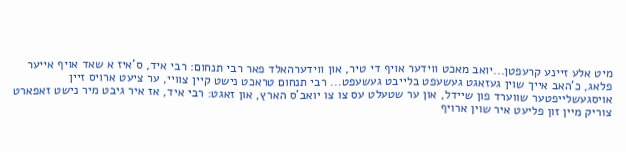מיט אלע זיינע קרעפטן...יואב מאכט ווידער אויף די טיר, און ווידערהאלד פאר רבי תנחום: רבי איד, ס'איז א שאד אויף אייער פלאג, כ'האב אייך שוין געזאגט געשעפט בלייבט געשעפט... רבי תנחום טראכט נישט קיין צוויי, ער ציעט ארויס זיין אויסגעשלייפטער שווערד פון שיידל, און ער שטעלט עס צו צו יואב'ס הארץ, און זאגט: רבי איד, אז איר גיבט מיר נישט זאפארט צוריק מיין זון פליעט איר שוין ארויף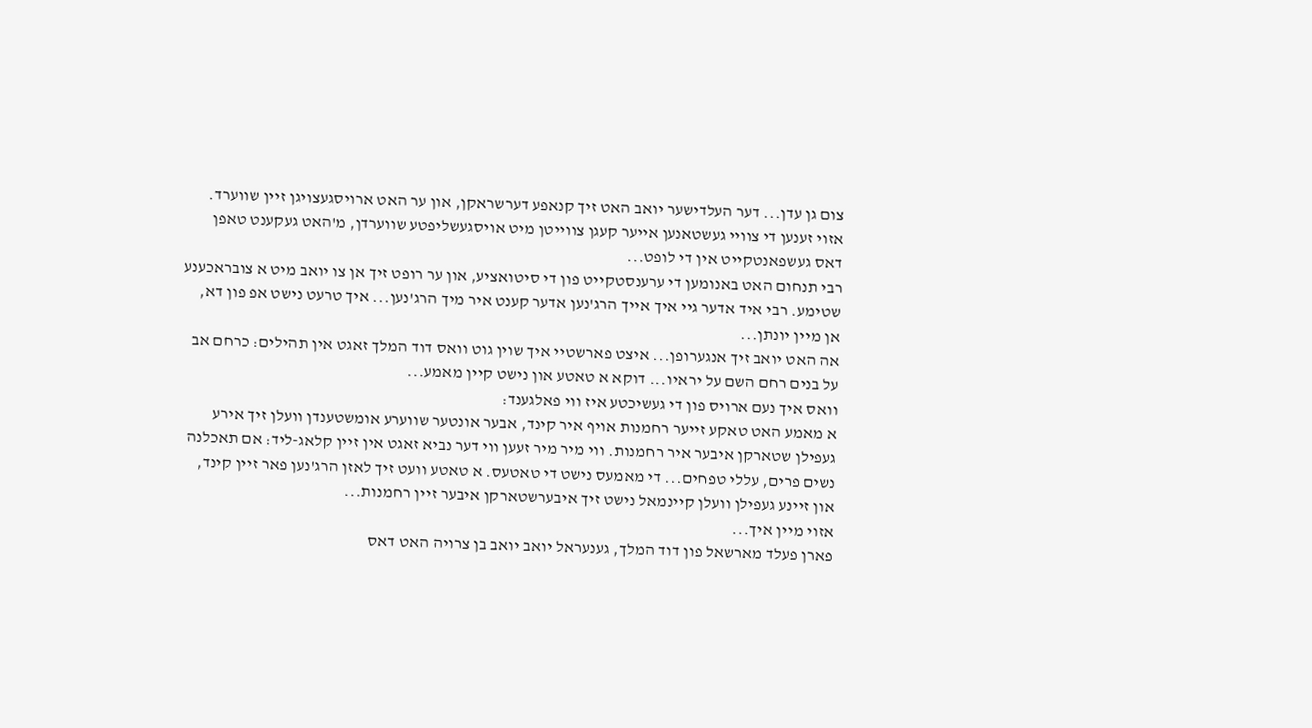צום גן עדן... דער העלדישער יואב האט זיך קנאפע דערשראקן, און ער האט ארויסגעצויגן זיין שווערד. אזוי זענען די צוויי געשטאנען אייער קעגן צווייטן מיט אויסגעשליפטע שווערדן, מ'האט געקענט טאפן דאס געשפאנטקייט אין די לופט...
רבי תנחום האט באנומען די ערענסטקייט פון די סיטואציע, און ער רופט זיך אן צו יואב מיט א צובראכענע שטימע. רבי איד אדער גיי איך אייך הרג'נען אדער קענט איר מיך הרג'נען... איך טרעט נישט אפ פון דא, אן מיין יונתן...
אה האט יואב זיך אנגערופן... איצט פארשטיי איך שוין גוט וואס דוד המלך זאגט אין תהילים: כרחם אב על בנים רחם השם על יראיו... דוקא א טאטע און נישט קיין מאמע...
וואס איך נעם ארויס פון די געשיכטע איז ווי פאלגענד:
א מאמע האט טאקע זייער רחמנות אויף איר קינד, אבער אונטער שווערע אומשטענדן וועלן זיך אירע געפילן שטארקן איבער איר רחמנות. ווי מיר מיר זעען ווי דער נביא זאגט אין זיין קלאג-ליד: אם תאכלנה נשים פרים, עללי טפחים... די מאמעס נישט די טאטעס. א טאטע וועט זיך לאזן הרג'נען פאר זיין קינד, און זיינע געפילן וועלן קיינמאל נישט זיך איבערשטארקן איבער זיין רחמנות...
אזוי מיין איך...
פארן פעלד מארשאל פון דוד המלך, גענעראל יואב יואב בן צרויה האט דאס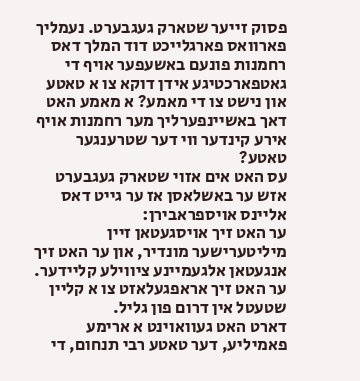פסוק זייער שטארק געגבערט. נעמליך פארוואס פארגלייכט דוד המלך דאס רחמנות פונעם באשעפער אויף די גאטפארכטיגע אידן דוקא צו א טאטע און נישט צו די מאמע? א מאמע האט דאך באשיינפערליך מער רחמנות אויף אירע קינדער ווי דער שטרענגער טאטע?
עס האט אים אזוי שטארק געגבערט אזש ער באשלאסן אז ער גייט דאס אליינס אויספראבירן:
ער האט זיך אויסגעטאן זיין מיליטערישער מונדיר, און ער האט זיך אנגעטאן אלגעמיינע ציווילע קליידער. ער האט זיך אראפגעלאזט צו א קליין שטעטל אין דרום פון גליל.
דארט האט געוואוינט א ארימע פאמיליע, דער טאטע רבי תנחום, די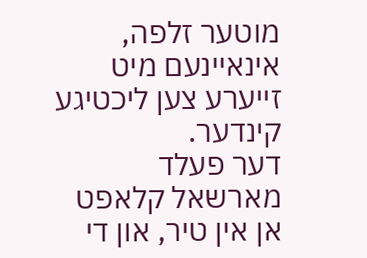מוטער זלפה, אינאיינעם מיט זייערע צען ליכטיגע קינדער.
דער פעלד מארשאל קלאפט אן אין טיר, און די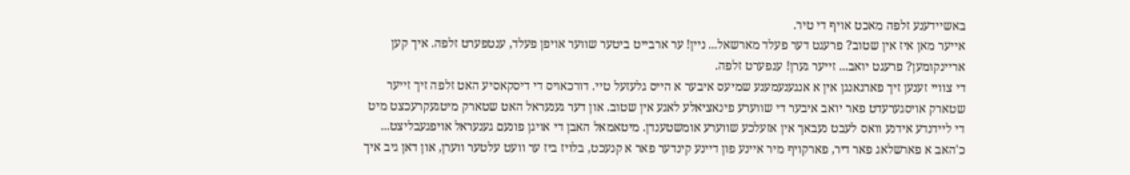באשיידענע זלפה מאכט אויף די טיר.
אייער מאן איז אין שטוב? פרעגט דער פעלד מארשאל... ניין! ער ארבייט ביטער שווער אויפן פעלד, ענטפערט זלפה. איך קען אריינקומען? פרעגט יואב... זייער גערן! ענפערט זלפה.
די צוויי זענען זיך פארגאנגן אין א אנגענעמענע שמיעס איבער א הייס גלעזעל טיי. דורכאויס די דיסקאסיע האט זלפה זיך זייער שטארק אויסגערעדט פאר יואב איבער די שווערע פינאציאלע לאגע אין שטוב. און דער גענעראל האט שטארק מיטגעקרעכצט מיט די ליידנדע אידנע וואס לעבט נעבאך אין אזעלכע שווערע אומשטענדן. מיטאמאל האבן די אויגן פונעם גענעראל אויפגעבליצט... כ'האב א פארשלאג פאר דיר, פארקויף מיר איינע פון דיינע קינדער פאר א קנעכט, בלויז ביז ער וועט עלטער ווערן, און דאן גיב איך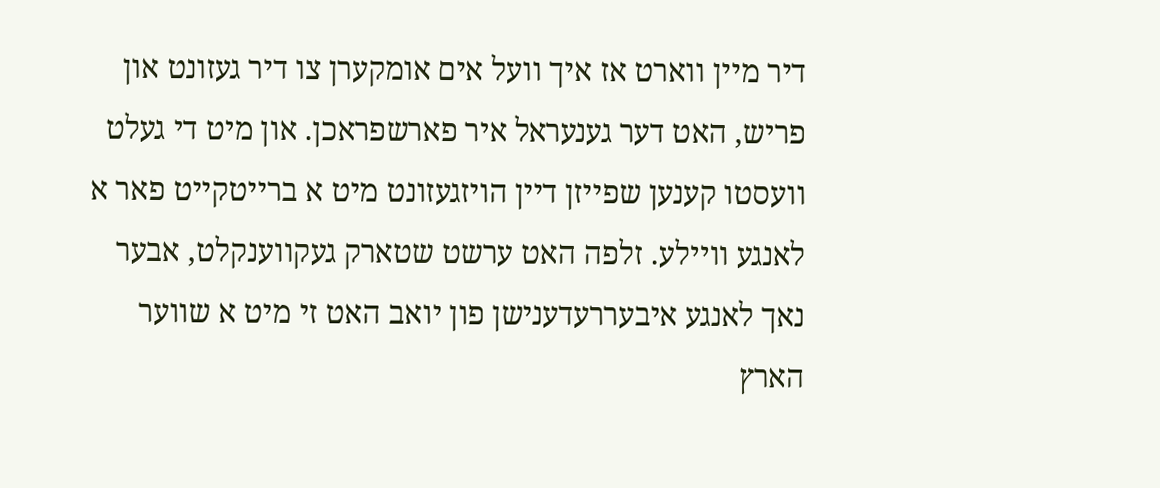דיר מיין ווארט אז איך וועל אים אומקערן צו דיר געזונט און פריש, האט דער גענעראל איר פארשפראכן. און מיט די געלט וועסטו קענען שפייזן דיין הויזגעזונט מיט א ברייטקייט פאר א לאנגע וויילע. זלפה האט ערשט שטארק געקווענקלט, אבער נאך לאנגע איבעררעדענישן פון יואב האט זי מיט א שווער הארץ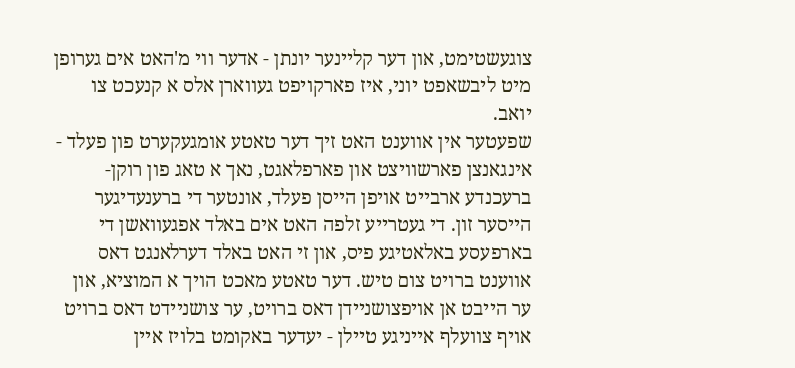צוגעשטימט, און דער קליינער יונתן - אדער ווי מ'האט אים גערופן מיט ליבשאפט יוני, איז פארקויפט געווארן אלס א קנעכט צו יואב.
שפעטער אין אווענט האט זיך דער טאטע אומגעקערט פון פעלד - אינגאנצן פארשוויצט און פארפלאגט, נאך א טאג פון רוקן-ברעכנדע ארבייט אויפן הייסן פעלד, אונטער די ברענעדיגער הייסער זון. די געטרייע זלפה האט אים באלד אפגעוואשן די בארפעסע באלאטיגע פיס, און זי האט באלד דערלאנגט דאס אווענט ברויט צום טיש. דער טאטע מאכט הויך א המוציא, און ער הייבט אן אויפצושניידן דאס ברויט, ער צושניידט דאס ברויט אויף צוועלף אייניגע טיילן - יעדער באקומט בלויז איין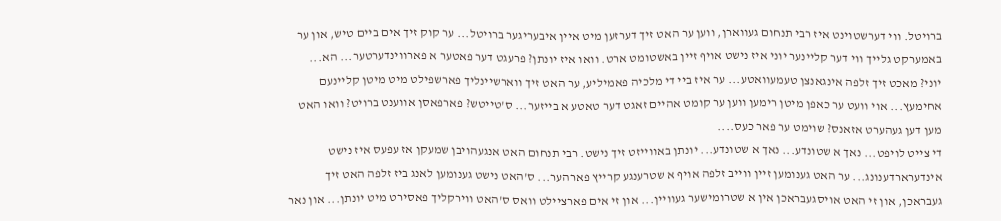ברויטל. ווי דערשטוינט איז רבי תנחום געווארן, ווען ער האט זיך דערזען מיט איין איבעריגער ברויטל... ער קוק זיך אים ביים טיש, און ער באמערקט גלייך ווי דער קליינער יוני איז נישט אויף זיין באשטומט ארט. וואו איז יונתן? פרעגט דער פאטער א פארווינדערטער... הא... יוני? מאכט זיך זלפה אינגאנצן טעמעוואטע... ער איז ביי די מלכיה פאמיליע, ער האט זיך ווארשיינליך פארשפילט מיט מיטן קליינעם אחימעץ... אוי וועט ער כאפן מיטן רימען ווען ער קומט אהיים זאגט דער טאטע א בייזער... ס'טייטש? פארפאסן אווענט ברויט? וואו האט מען דען געהערט אזאנס? שוימט ער פאר כעס....
די צייט לויפט... נאך א שטונדע... נאך א שטונדע... יונתן באווייזט זיך נישט. רבי תנחום האט אנגעהויבן שמעקן אז עפעס איז נישט אינדערארדענונג... ער האט גענומען זיין ווייב זלפה אויף א שטרענגע קרייץ פארהער... ס'האט נישט גענומען לאנג ביז זלפה האט זיך געבראכן, און זי האט אויסגעבראכן אין א שטרומישער געוויין... און זי אים פארציילט וואס ס'האט ווירקליך פאסירט מיט יונתן... און נאר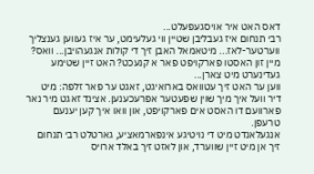דאס האט איר אויסגעפעלט...
רבי תנחום איז געבליבן שטיין ווי געלעימט, ער איז געווען גענצליך ווערטער-לאז... מיטאמאל האבן זיך די קולות אנגעהויבן... וואס? מיין זון האסטו פארקויפט פאר א קנעכט? האט זיין שטימע געדינערט מיט צארן...
ווען ער האט זיך עטוואס בארואיגט, זאגט ער פאר זלפה: מיט דיר וועל איך מיך שוין שפעטער אפרעכענען. אצינד זאגט מיר נאר פארוועם דו האסט אים פארקויפט, און וואו איך קען יענעם טרעפן.
אנגעלאנדט מיט די נויטיגע אינפארמאציע, גארטלט רבי תנחום זיך אן מיט זיין שווערד, און לאזט זיך באלד ארויס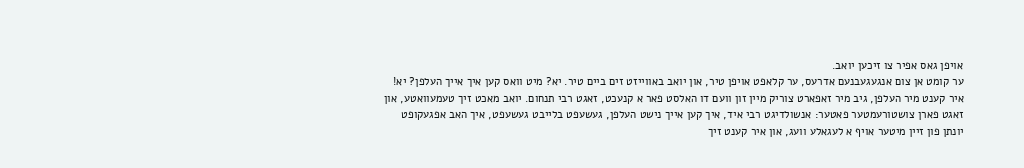אויפן גאס אפיר צו זיכען יואב.
ער קומט אן צום אנגעגעבנעם אדרעס, ער קלאפט אויפן טיר, און יואב באווייזט זים ביים טיר. יא? מיט וואס קען איך אייך העלפן? יא! איר קענט מיר העלפן, גיב מיר זאפארט צוריק מיין זון וועם דו האלסט פאר א קנעכט, זאגט רבי תנחום. יואב מאכט זיך טעמעוואטע, און זאגט פארן צושטורעמטער פאטער: אנשולדיגט רבי איד, איך קען אייך נישט העלפן, געשעפט בלייבט געשעפט, איך האב אפגעקופט יונתן פון זיין מיטער אויף א לעגאלע וועג, און איר קענט זיך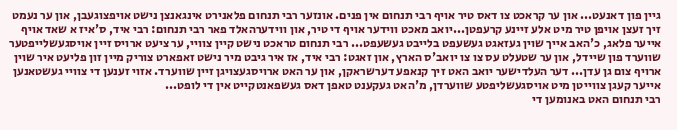גיין פון דאנעט... און ער קראכט צו דאס טיר אויף רבי תנחום אין פנים. אונזער רבי תנחום פלאנירט אינגאנצן נישט אויפצוגעבן, און ער נעמט זיך זעצן אויפן טיר מיט אלע זיינע קרעפטן...יואב מאכט ווידער אויף די טיר, און ווידערהאלד פאר רבי תנחום: רבי איד, ס'איז א שאד אויף אייער פלאג, כ'האב אייך שוין געזאגט געשעפט בלייבט געשעפט... רבי תנחום טראכט נישט קיין צוויי, ער ציעט ארויס זיין אויסגעשלייפטער שווערד פון שיידל, און ער שטעלט עס צו צו יואב'ס הארץ, און זאגט: רבי איד, אז איר גיבט מיר נישט זאפארט צוריק מיין זון פליעט איר שוין ארויף צום גן עדן... דער העלדישער יואב האט זיך קנאפע דערשראקן, און ער האט ארויסגעצויגן זיין שווערד. אזוי זענען די צוויי געשטאנען אייער קעגן צווייטן מיט אויסגעשליפטע שווערדן, מ'האט געקענט טאפן דאס געשפאנטקייט אין די לופט...
רבי תנחום האט באנומען די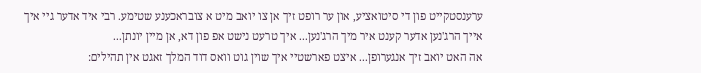ערענסטקייט פון די סיטואציע, און ער רופט זיך אן צו יואב מיט א צובראכענע שטימע. רבי איד אדער גיי איך אייך הרג'נען אדער קענט איר מיך הרג'נען... איך טרעט נישט אפ פון דא, אן מיין יונתן...
אה האט יואב זיך אנגערופן... איצט פארשטיי איך שוין גוט וואס דוד המלך זאגט אין תהילים: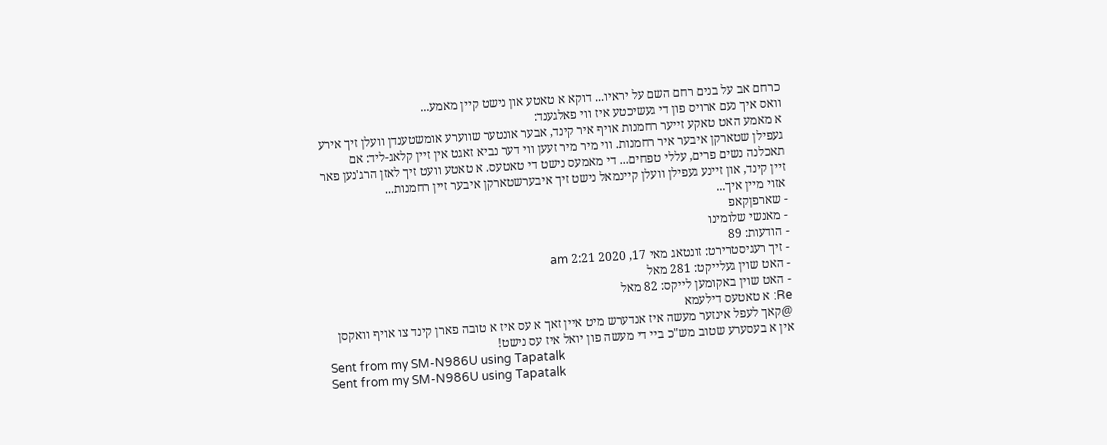כרחם אב על בנים רחם השם על יראיו... דוקא א טאטע און נישט קיין מאמע...
וואס איך נעם ארויס פון די געשיכטע איז ווי פאלגענד:
א מאמע האט טאקע זייער רחמנות אויף איר קינד, אבער אונטער שווערע אומשטענדן וועלן זיך אירע געפילן שטארקן איבער איר רחמנות. ווי מיר מיר זעען ווי דער נביא זאגט אין זיין קלאג-ליד: אם תאכלנה נשים פרים, עללי טפחים... די מאמעס נישט די טאטעס. א טאטע וועט זיך לאזן הרג'נען פאר זיין קינד, און זיינע געפילן וועלן קיינמאל נישט זיך איבערשטארקן איבער זיין רחמנות...
אזוי מיין איך...
- שארפןקאפ
- מאנשי שלומינו
- הודעות: 89
- זיך רעגיסטרירט: זונטאג מאי 17, 2020 2:21 am
- האט שוין געלייקט: 281 מאל
- האט שוין באקומען לייקס: 82 מאל
Re: א טאטעס דילעמא
@קאך לעפל אינזער מעשה איז אנדערש מיט איין זאך א עס איז א טובה פארן קינד צו אויף וואקסן אין א בעסערע שטוב מש"כ ביי די מעשה פון יואל איז עס נישט!
Sent from my SM-N986U using Tapatalk
Sent from my SM-N986U using Tapatalk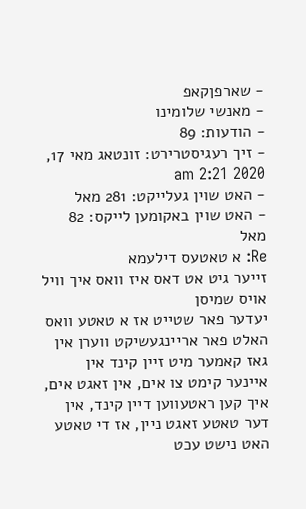- שארפןקאפ
- מאנשי שלומינו
- הודעות: 89
- זיך רעגיסטרירט: זונטאג מאי 17, 2020 2:21 am
- האט שוין געלייקט: 281 מאל
- האט שוין באקומען לייקס: 82 מאל
Re: א טאטעס דילעמא
זייער גיט אט דאס איז וואס איך וויל אויס שמיסן
יעדער פאר שטייט אז א טאטע וואס האלט פאר אריינגעשיקט ווערן אין גאז קאמער מיט זיין קינד אין איינער קימט צו אים, אין זאגט אים, איך קען ראטעווען דיין קינד, אין דער טאטע זאגט ניין, אז די טאטע האט נישט עכט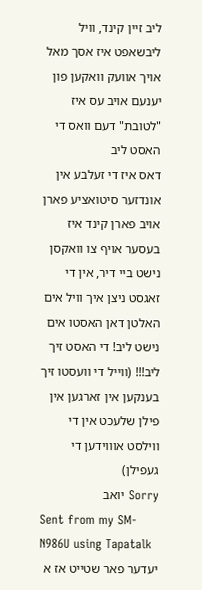ליב זיין קינד, וויל ליבשאפט איז אסך מאל אויך אוועק וואקען פון יענעם אויב עס איז "לטובת" דעם וואס די האסט ליב
דאס איז די זעלבע אין אונדזער סיטואציע פארן אויב פארן קינד איז בעסער אויף צו וואקסן נישט ביי דיר, אין די זאגסט ניצן איך וויל אים האלטן דאן האסטו אים נישט ליב! די האסט זיך ליב!!! (ווייל די וועסטו זיך בענקען אין זארגען אין פילן שלעכט אין די ווילסט אוווידען די געפילן)
Sorry יואב
Sent from my SM-N986U using Tapatalk
יעדער פאר שטייט אז א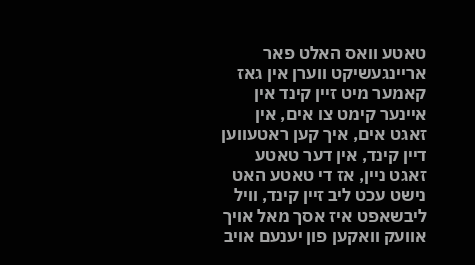טאטע וואס האלט פאר אריינגעשיקט ווערן אין גאז קאמער מיט זיין קינד אין איינער קימט צו אים, אין זאגט אים, איך קען ראטעווען דיין קינד, אין דער טאטע זאגט ניין, אז די טאטע האט נישט עכט ליב זיין קינד, וויל ליבשאפט איז אסך מאל אויך אוועק וואקען פון יענעם אויב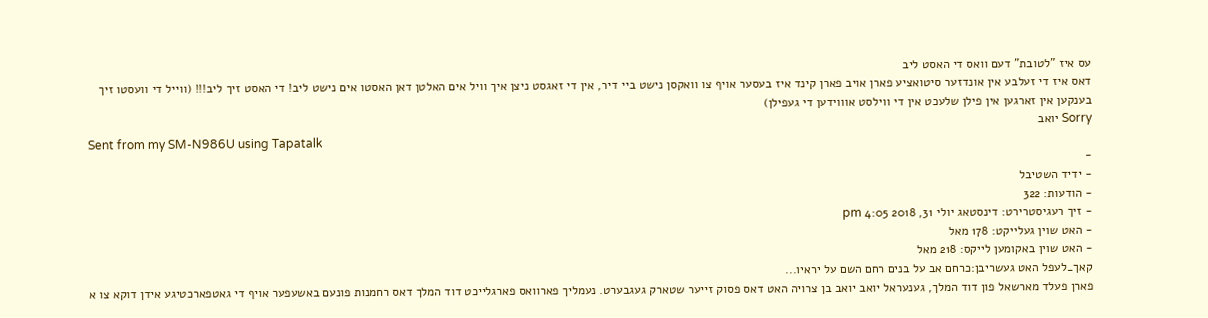עס איז "לטובת" דעם וואס די האסט ליב
דאס איז די זעלבע אין אונדזער סיטואציע פארן אויב פארן קינד איז בעסער אויף צו וואקסן נישט ביי דיר, אין די זאגסט ניצן איך וויל אים האלטן דאן האסטו אים נישט ליב! די האסט זיך ליב!!! (ווייל די וועסטו זיך בענקען אין זארגען אין פילן שלעכט אין די ווילסט אוווידען די געפילן)
Sorry יואב
Sent from my SM-N986U using Tapatalk
-
- ידיד השטיבל
- הודעות: 322
- זיך רעגיסטרירט: דינסטאג יולי 31, 2018 4:05 pm
- האט שוין געלייקט: 178 מאל
- האט שוין באקומען לייקס: 218 מאל
קאך_לעפל האט געשריבן:כרחם אב על בנים רחם השם על יראיו...
פארן פעלד מארשאל פון דוד המלך, גענעראל יואב יואב בן צרויה האט דאס פסוק זייער שטארק געגבערט. נעמליך פארוואס פארגלייכט דוד המלך דאס רחמנות פונעם באשעפער אויף די גאטפארכטיגע אידן דוקא צו א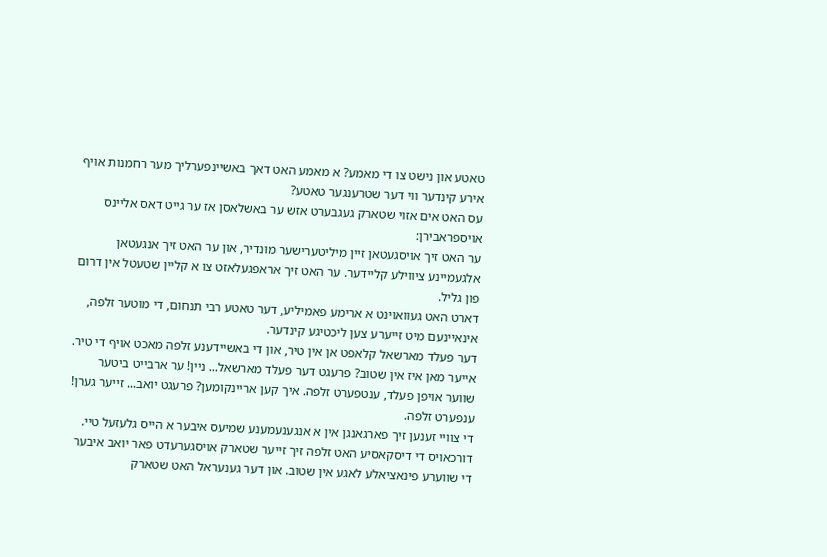טאטע און נישט צו די מאמע? א מאמע האט דאך באשיינפערליך מער רחמנות אויף אירע קינדער ווי דער שטרענגער טאטע?
עס האט אים אזוי שטארק געגבערט אזש ער באשלאסן אז ער גייט דאס אליינס אויספראבירן:
ער האט זיך אויסגעטאן זיין מיליטערישער מונדיר, און ער האט זיך אנגעטאן אלגעמיינע ציווילע קליידער. ער האט זיך אראפגעלאזט צו א קליין שטעטל אין דרום פון גליל.
דארט האט געוואוינט א ארימע פאמיליע, דער טאטע רבי תנחום, די מוטער זלפה, אינאיינעם מיט זייערע צען ליכטיגע קינדער.
דער פעלד מארשאל קלאפט אן אין טיר, און די באשיידענע זלפה מאכט אויף די טיר.
אייער מאן איז אין שטוב? פרעגט דער פעלד מארשאל... ניין! ער ארבייט ביטער שווער אויפן פעלד, ענטפערט זלפה. איך קען אריינקומען? פרעגט יואב... זייער גערן! ענפערט זלפה.
די צוויי זענען זיך פארגאנגן אין א אנגענעמענע שמיעס איבער א הייס גלעזעל טיי. דורכאויס די דיסקאסיע האט זלפה זיך זייער שטארק אויסגערעדט פאר יואב איבער די שווערע פינאציאלע לאגע אין שטוב. און דער גענעראל האט שטארק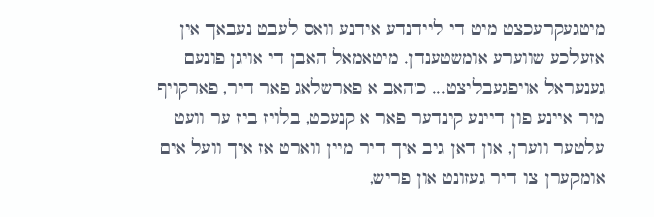מיטגעקרעכצט מיט די ליידנדע אידנע וואס לעבט נעבאך אין אזעלכע שווערע אומשטענדן. מיטאמאל האבן די אויגן פונעם גענעראל אויפגעבליצט... כ'האב א פארשלאג פאר דיר, פארקויף מיר איינע פון דיינע קינדער פאר א קנעכט, בלויז ביז ער וועט עלטער ווערן, און דאן גיב איך דיר מיין ווארט אז איך וועל אים אומקערן צו דיר געזונט און פריש,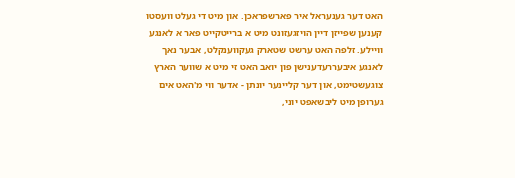האט דער גענעראל איר פארשפראכן. און מיט די געלט וועסטו קענען שפייזן דיין הויזגעזונט מיט א ברייטקייט פאר א לאנגע וויילע. זלפה האט ערשט שטארק געקווענקלט, אבער נאך לאנגע איבעררעדענישן פון יואב האט זי מיט א שווער הארץ צוגעשטימט, און דער קליינער יונתן - אדער ווי מ'האט אים גערופן מיט ליבשאפט יוני,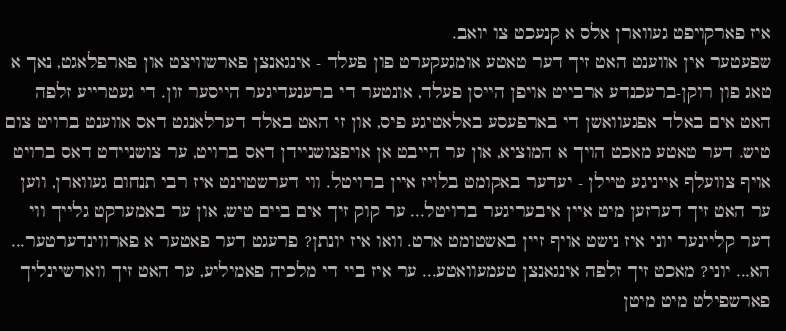איז פארקויפט געווארן אלס א קנעכט צו יואב.
שפעטער אין אווענט האט זיך דער טאטע אומגעקערט פון פעלד - אינגאנצן פארשוויצט און פארפלאגט, נאך א טאג פון רוקן-ברעכנדע ארבייט אויפן הייסן פעלד, אונטער די ברענעדיגער הייסער זון. די געטרייע זלפה האט אים באלד אפגעוואשן די בארפעסע באלאטיגע פיס, און זי האט באלד דערלאנגט דאס אווענט ברויט צום טיש. דער טאטע מאכט הויך א המוציא, און ער הייבט אן אויפצושניידן דאס ברויט, ער צושניידט דאס ברויט אויף צוועלף אייניגע טיילן - יעדער באקומט בלויז איין ברויטל. ווי דערשטוינט איז רבי תנחום געווארן, ווען ער האט זיך דערזען מיט איין איבעריגער ברויטל... ער קוק זיך אים ביים טיש, און ער באמערקט גלייך ווי דער קליינער יוני איז נישט אויף זיין באשטומט ארט. וואו איז יונתן? פרעגט דער פאטער א פארווינדערטער... הא... יוני? מאכט זיך זלפה אינגאנצן טעמעוואטע... ער איז ביי די מלכיה פאמיליע, ער האט זיך ווארשיינליך פארשפילט מיט מיטן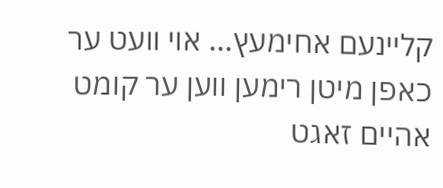קליינעם אחימעץ... אוי וועט ער כאפן מיטן רימען ווען ער קומט אהיים זאגט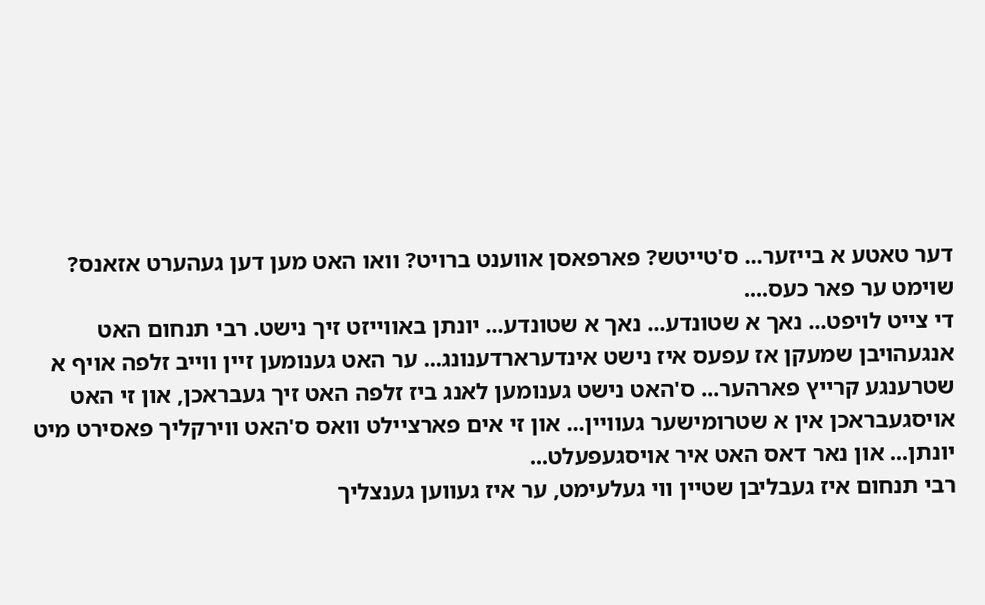דער טאטע א בייזער... ס'טייטש? פארפאסן אווענט ברויט? וואו האט מען דען געהערט אזאנס? שוימט ער פאר כעס....
די צייט לויפט... נאך א שטונדע... נאך א שטונדע... יונתן באווייזט זיך נישט. רבי תנחום האט אנגעהויבן שמעקן אז עפעס איז נישט אינדערארדענונג... ער האט גענומען זיין ווייב זלפה אויף א שטרענגע קרייץ פארהער... ס'האט נישט גענומען לאנג ביז זלפה האט זיך געבראכן, און זי האט אויסגעבראכן אין א שטרומישער געוויין... און זי אים פארציילט וואס ס'האט ווירקליך פאסירט מיט יונתן... און נאר דאס האט איר אויסגעפעלט...
רבי תנחום איז געבליבן שטיין ווי געלעימט, ער איז געווען גענצליך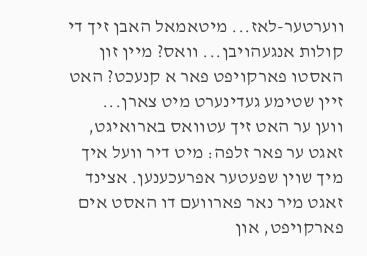ווערטער-לאז... מיטאמאל האבן זיך די קולות אנגעהויבן... וואס? מיין זון האסטו פארקויפט פאר א קנעכט? האט זיין שטימע געדינערט מיט צארן...
ווען ער האט זיך עטוואס בארואיגט, זאגט ער פאר זלפה: מיט דיר וועל איך מיך שוין שפעטער אפרעכענען. אצינד זאגט מיר נאר פארוועם דו האסט אים פארקויפט, און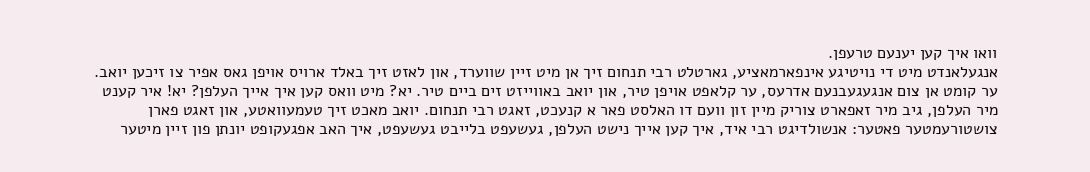וואו איך קען יענעם טרעפן.
אנגעלאנדט מיט די נויטיגע אינפארמאציע, גארטלט רבי תנחום זיך אן מיט זיין שווערד, און לאזט זיך באלד ארויס אויפן גאס אפיר צו זיכען יואב.
ער קומט אן צום אנגעגעבנעם אדרעס, ער קלאפט אויפן טיר, און יואב באווייזט זים ביים טיר. יא? מיט וואס קען איך אייך העלפן? יא! איר קענט מיר העלפן, גיב מיר זאפארט צוריק מיין זון וועם דו האלסט פאר א קנעכט, זאגט רבי תנחום. יואב מאכט זיך טעמעוואטע, און זאגט פארן צושטורעמטער פאטער: אנשולדיגט רבי איד, איך קען אייך נישט העלפן, געשעפט בלייבט געשעפט, איך האב אפגעקופט יונתן פון זיין מיטער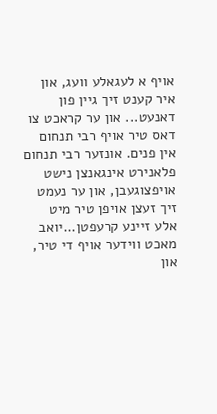אויף א לעגאלע וועג, און איר קענט זיך גיין פון דאנעט... און ער קראכט צו דאס טיר אויף רבי תנחום אין פנים. אונזער רבי תנחום פלאנירט אינגאנצן נישט אויפצוגעבן, און ער נעמט זיך זעצן אויפן טיר מיט אלע זיינע קרעפטן...יואב מאכט ווידער אויף די טיר, און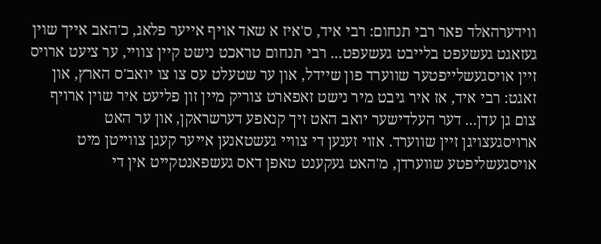ווידערהאלד פאר רבי תנחום: רבי איד, ס'איז א שאד אויף אייער פלאג, כ'האב אייך שוין געזאגט געשעפט בלייבט געשעפט... רבי תנחום טראכט נישט קיין צוויי, ער ציעט ארויס זיין אויסגעשלייפטער שווערד פון שיידל, און ער שטעלט עס צו צו יואב'ס הארץ, און זאגט: רבי איד, אז איר גיבט מיר נישט זאפארט צוריק מיין זון פליעט איר שוין ארויף צום גן עדן... דער העלדישער יואב האט זיך קנאפע דערשראקן, און ער האט ארויסגעצויגן זיין שווערד. אזוי זענען די צוויי געשטאנען אייער קעגן צווייטן מיט אויסגעשליפטע שווערדן, מ'האט געקענט טאפן דאס געשפאנטקייט אין די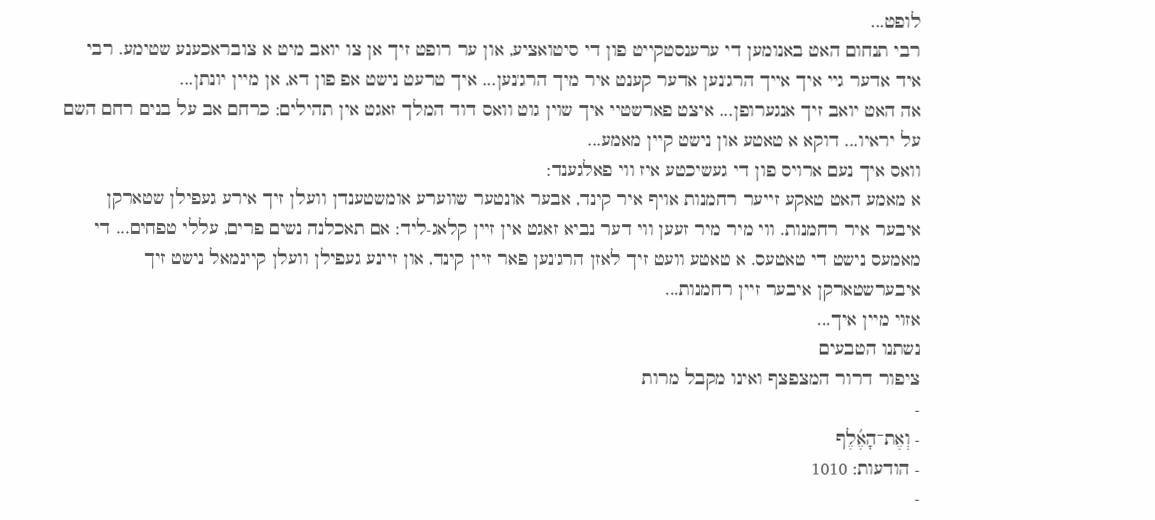לופט...
רבי תנחום האט באנומען די ערענסטקייט פון די סיטואציע, און ער רופט זיך אן צו יואב מיט א צובראכענע שטימע. רבי איד אדער גיי איך אייך הרג'נען אדער קענט איר מיך הרג'נען... איך טרעט נישט אפ פון דא, אן מיין יונתן...
אה האט יואב זיך אנגערופן... איצט פארשטיי איך שוין גוט וואס דוד המלך זאגט אין תהילים: כרחם אב על בנים רחם השם על יראיו... דוקא א טאטע און נישט קיין מאמע...
וואס איך נעם ארויס פון די געשיכטע איז ווי פאלגענד:
א מאמע האט טאקע זייער רחמנות אויף איר קינד, אבער אונטער שווערע אומשטענדן וועלן זיך אירע געפילן שטארקן איבער איר רחמנות. ווי מיר מיר זעען ווי דער נביא זאגט אין זיין קלאג-ליד: אם תאכלנה נשים פרים, עללי טפחים... די מאמעס נישט די טאטעס. א טאטע וועט זיך לאזן הרג'נען פאר זיין קינד, און זיינע געפילן וועלן קיינמאל נישט זיך איבערשטארקן איבער זיין רחמנות...
אזוי מיין איך...
נשתנו הטבעים
ציפור דרור המצפצף ואינו מקבל מרות
-
- וְאֶת־הָאֶ֜לֶף
- הודעות: 1010
-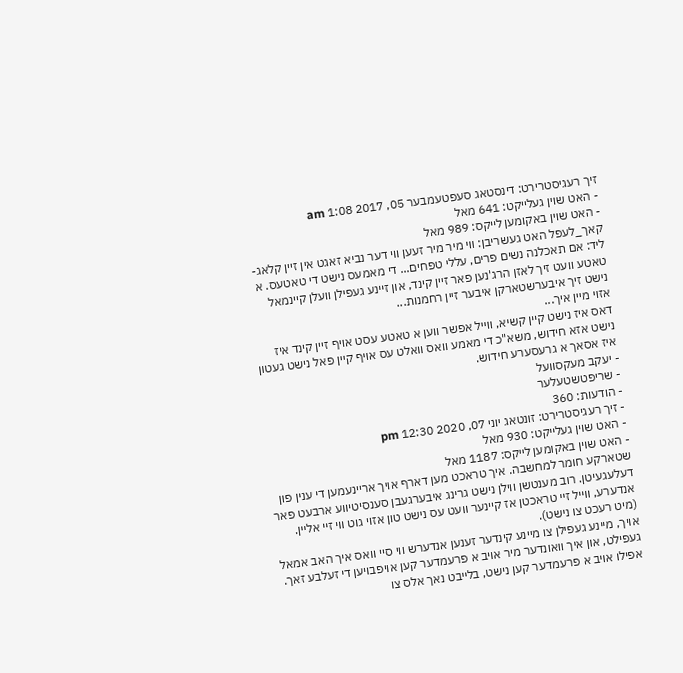זיך רעגיסטרירט: דינסטאג סעפטעמבער 05, 2017 1:08 am
- האט שוין געלייקט: 641 מאל
- האט שוין באקומען לייקס: 989 מאל
קאך_לעפל האט געשריבן: ווי מיר מיר זעען ווי דער נביא זאגט אין זיין קלאג-ליד: אם תאכלנה נשים פרים, עללי טפחים... די מאמעס נישט די טאטעס. א טאטע וועט זיך לאזן הרג'נען פאר זיין קינד, און זיינע געפילן וועלן קיינמאל נישט זיך איבערשטארקן איבער זיין רחמנות...
אזוי מיין איך...
דאס איז נישט קיין קשיא, ווייל אפשר ווען א טאטע עסט אויף זיין קינד איז נישט אזא חידוש, משא"כ די מאמע וואס וואלט עס אויף קיין פאל נישט געטון איז אסאך א גרעסערע חידוש.
- יעקב מעקסוועל
- שריפטשטעלער
- הודעות: 360
- זיך רעגיסטרירט: זונטאג יוני 07, 2020 12:30 pm
- האט שוין געלייקט: 930 מאל
- האט שוין באקומען לייקס: 1187 מאל
שטארקע חומר למחשבה. איך טראכט מען דארף אויך אריינעמען די ענין פון דעלעגעיטן. רוב מענטשן ווילן נישט גרינג איבערגעבן סענסיטיווע ארבעט פאר אנדערע, ווייל זיי טראכטן אז קיינער וועט עס נישט טון אזוי גוט ווי זיי אליין. (מיט רעכט צו נישט).
אויך, מיינע געפילן צו מיינע קינדער זענען אנדערש ווי סיי וואס איך האב אמאל געפילט, און איך וואונדער מיר אויב א פרעמדער קען אויפבויען די זעלבע זאך. אפילו אויב א פרעמדער קען נישט, בלייבט נאך אלס צו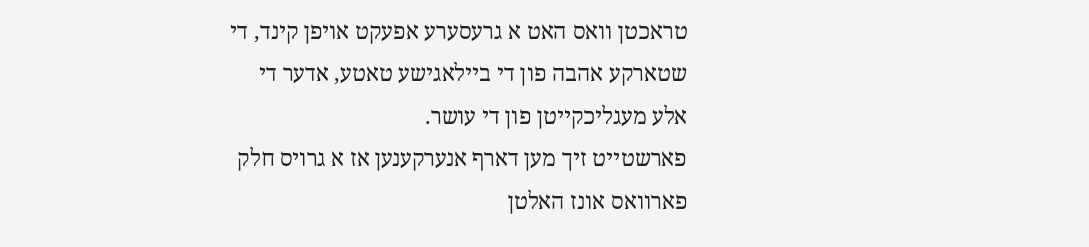טראכטן וואס האט א גרעסערע אפעקט אויפן קינד, די שטארקע אהבה פון די ביילאגישע טאטע, אדער די אלע מעגליכקייטן פון די עושר.
פארשטייט זיך מען דארף אנערקענען אז א גרויס חלק פארוואס אונז האלטן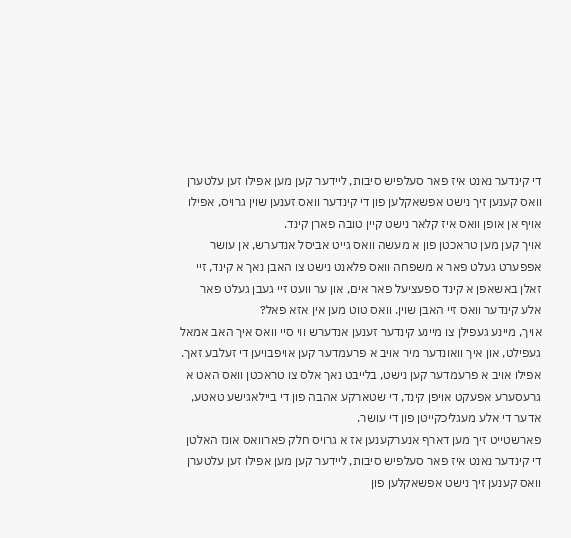די קינדער נאנט איז פאר סעלפיש סיבות, ליידער קען מען אפילו זען עלטערן וואס קענען זיך נישט אפשאקלען פון די קינדער וואס זענען שוין גרויס, אפילו אויף אן אופן וואס איז קלאר נישט קיין טובה פארן קינד.
אויך קען מען טראכטן פון א מעשה וואס גייט אביסל אנדערש, אן עושר אפפערט געלט פאר א משפחה וואס פלאנט נישט צו האבן נאך א קינד, זיי זאלן באשאפן א קינד ספעציעל פאר אים, און ער וועט זיי געבן געלט פאר אלע קינדער וואס זיי האבן שוין. וואס טוט מען אין אזא פאל?
אויך, מיינע געפילן צו מיינע קינדער זענען אנדערש ווי סיי וואס איך האב אמאל געפילט, און איך וואונדער מיר אויב א פרעמדער קען אויפבויען די זעלבע זאך. אפילו אויב א פרעמדער קען נישט, בלייבט נאך אלס צו טראכטן וואס האט א גרעסערע אפעקט אויפן קינד, די שטארקע אהבה פון די ביילאגישע טאטע, אדער די אלע מעגליכקייטן פון די עושר.
פארשטייט זיך מען דארף אנערקענען אז א גרויס חלק פארוואס אונז האלטן די קינדער נאנט איז פאר סעלפיש סיבות, ליידער קען מען אפילו זען עלטערן וואס קענען זיך נישט אפשאקלען פון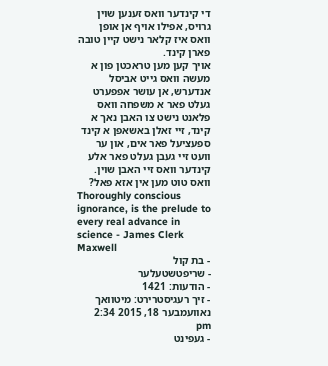די קינדער וואס זענען שוין גרויס, אפילו אויף אן אופן וואס איז קלאר נישט קיין טובה פארן קינד.
אויך קען מען טראכטן פון א מעשה וואס גייט אביסל אנדערש, אן עושר אפפערט געלט פאר א משפחה וואס פלאנט נישט צו האבן נאך א קינד, זיי זאלן באשאפן א קינד ספעציעל פאר אים, און ער וועט זיי געבן געלט פאר אלע קינדער וואס זיי האבן שוין. וואס טוט מען אין אזא פאל?
Thoroughly conscious ignorance, is the prelude to every real advance in science - James Clerk Maxwell
- בת קול
- שריפטשטעלער
- הודעות: 1421
- זיך רעגיסטרירט: מיטוואך נאוועמבער 18, 2015 2:34 pm
- געפינט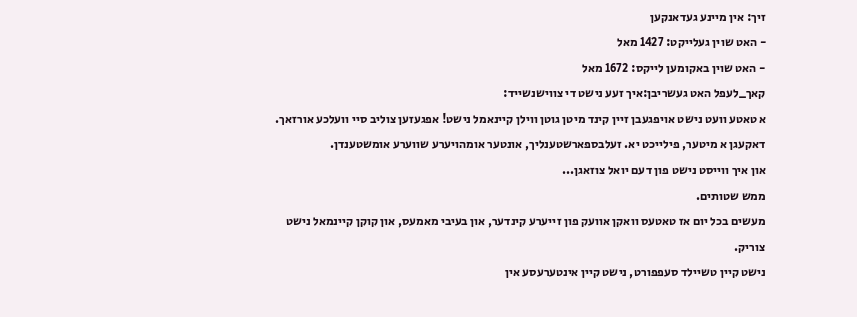זיך: אין מיינע געדאנקען
- האט שוין געלייקט: 1427 מאל
- האט שוין באקומען לייקס: 1672 מאל
קאך_לעפל האט געשריבן:איך זעע נישט די צווישנשייד:
א טאטע וועט נישט אויפגעבן זיין קינד מיטן גוטן ווילן קיינאמל נישט! אפגעזען צוליב סיי וועלכע אורזאך.
דאקעגן א מיטער, פילייכט יא. זעלבספארשטענליך, אונטער אומהויערע שווערע אומשטענדן.
און איך ווייסט נישט פון דעם יואל צוזאגן...
ממש שטותים.
מעשים בכל יום אז טאטעס וואקן אוועק פון זייערע קינדער, און בעיבי מאמעס, און קוקן קיינמאל נישט צוריק.
נישט קיין טשיילד סעפפורט, נישט קיין אינטערעסע אין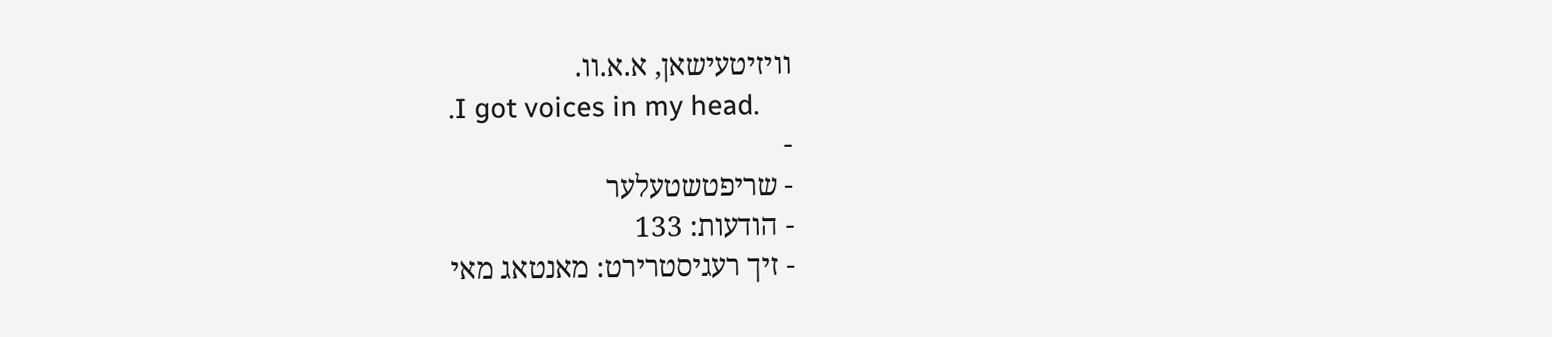וויזיטעישאן, א.א.וו.
.I got voices in my head.
-
- שריפטשטעלער
- הודעות: 133
- זיך רעגיסטרירט: מאנטאג מאי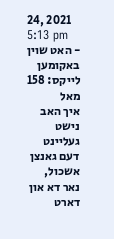24, 2021 5:13 pm
- האט שוין באקומען לייקס: 158 מאל
איך האב נישט געליינט דעם גאנצן אשכול, נאר דא און דארט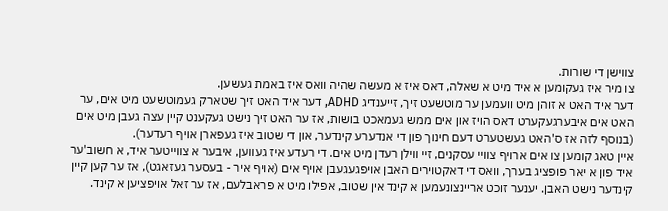צווישן די שורות.
צו מיר איז געקומען א איד מיט א שאלה, דאס איז א מעשה שהיה וואס איז באמת געשען.
דער איד האט א זוהן מיט וועמען ער מוטשעט זיך, זייענדיג ADHD, דער איד האט זיך שטארק געמוטשעט מיט אים, ער האט אים איבערגעקערט דאס הויז און אים ממש געמאכט בושות, אז ער האט זיך נישט געקענט קיין עצה געבן מיט אים (בנוסף לזה אז ס'האט געשטערט דעם חינוך פון די אנדערע קינדער, און די שטוב איז געפארן אויף רעדער).
איין טאג קומען צו אים ארויף צוויי עסקנים, זיי ווילן רעדן מיט אים. די רעדע איז געווען, איבער א צווייטער איד, א חשוב'ער איד פון א יאר פופציג בערך, וואס די דאקטוירים האבן אויפגעגעבן אויף אים (אויף איר - בעסער געזאגט), אז ער קען קיין קינדער נישט האבן. יענער זוכט אריינצונעמען א קינד אין שטוב, אפילו מיט א פראבלעם, אז ער זאל אויפציען א קינד.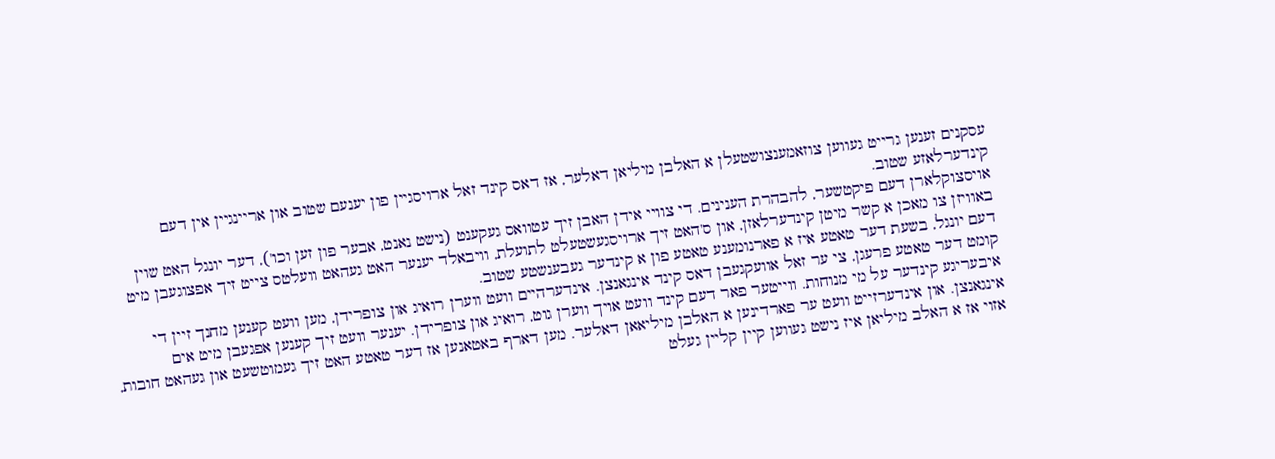עסקנים זענען גרייט געווען צוזאמענצושטעלן א האלבן מיליאן דאלער, אז דאס קינד זאל ארויסגיין פון יענעם שטוב און אריינגיין אין דעם קינדערלאזע שטוב.
אויסצוקלארן דעם פיקטשער, להבהרת הענינים. די צוויי אידן האבן זיך עטוואס געקענט (נישט נאנט, אבער פון זען וכו'), דער יונגל האט שוין באוויזן צו מאכן א קשר מיטן קינדערלאזן, און ס'האט זיך ארויסגעשטעלט לתועלת, וויבאלד יענער האט געהאט וועלטס צייט זיך אפצוגעבן מיט דעם יונגל, בשעת דער טאטע איז א פארנומענע טאטע פון א קינדער געבענשטע שטוב.
קומט דער טאטע פרעגן, צי ער זאל אוועקגעבן דאס קינד אינגאנצן. אינדערהיים וועט ווערן רואיג און צופרידן, מען וועט קענען מחנך זיין די איבעריגע קינדער על מי מנוחות. ווייטער פאר דעם קינד וועט אויך ווערן גוט, רואיג און צופרידן. יענער וועט זיך קענען אפגעבן מיט אים אינגאנצן. און אינדערזייט וועט ער פארדינען א האלבן מיליאאן דאלער. מען דארף באטאנען אז דער טאטע האט זיך געמוטשעט און געהאט חובות, אזוי אז א האלב מיליאן איז נישט געווען קיין קליין געלט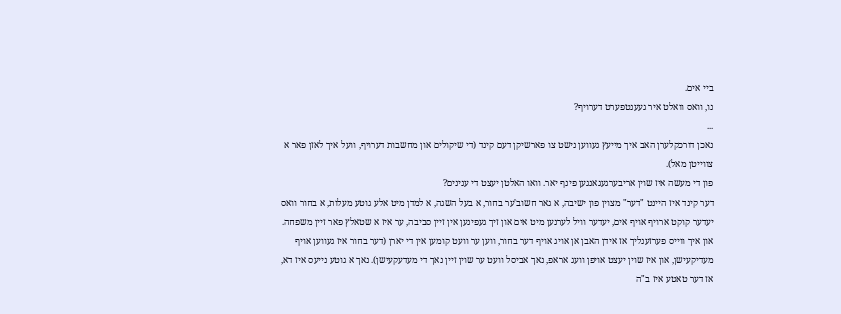ביי אים.
נו, וואס וואלט איר געענטפערט דערויף?
...
נאכן דורכקלערן האב איך מייעץ געווען נישט צו פארשיקן דעם קינד (די שיקולים און מחשבות דערויף, וועל איך לאזן פאר א צווייטן מאל).
פון די מעשה איז שוין אריבערגעגאנגען פינף יאר. וואו האלטן יעצט די ענינים?
דער קינד איז היינט "דער" מצוין פון ישיבה, א גאר חשוב'ער בחור, א בעל השגה, א למדן מיט אלע גוטע מעלות, א בחור וואס יעדער קוקט ארויף אויף אים, יעדער וויל לערנען מיט אים און זיך געפינען אין זיין סביבה, ער איז א שטאלץ פאר זיין משפחה. און איך ווייס פערזענליך אז אידן האבן אן אויג אויף דער בחור, ווען ער וועט קומען אין די יארן (דער בחור איז געווען אויף מעדיקעישן, און איז שוין יעצט אויפן וועג אראפ, נאך אביסל וועט ער שוין זיין נאך די מעדעקעישן). נאך א גוטע נייעס איז דא, אז דער טאטע איז ב"ה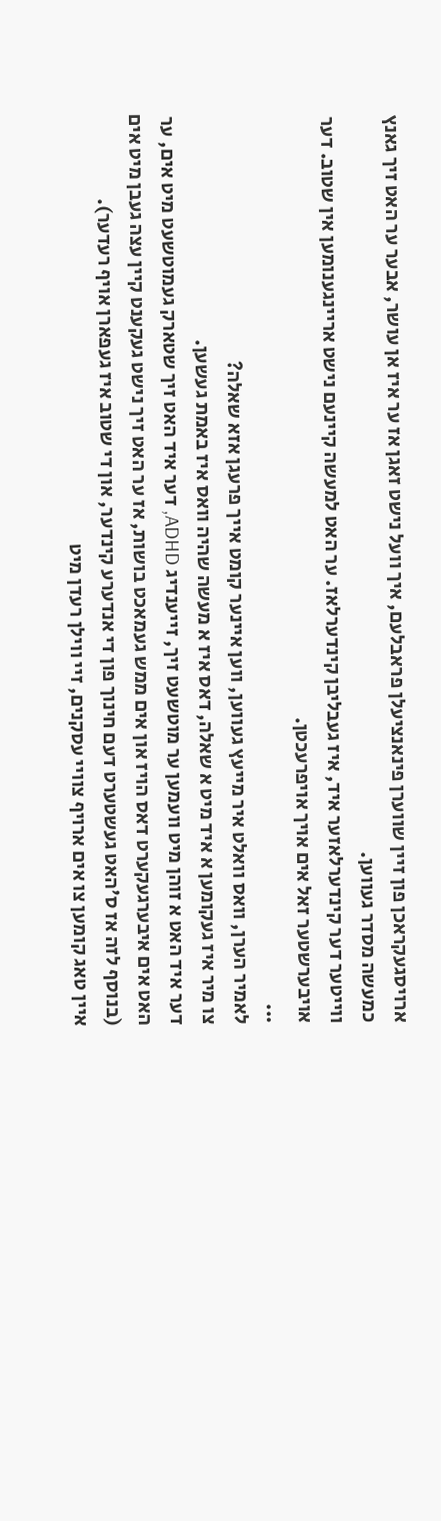ארויסגעקראכן פון זיין שווערן פינאנציעלן פראבלעם, איך וועל נישט זאגן אז ער איז אן עושר, אבער ער האט זיך גאנץ כמעשה מסדר געווען.
ווייטער דער קינדערלאזער איד, איז געבליבן קינדערלאז. ער האט למעשה קיינעם נישט אריינגענומען אין שטוב. דער אויבערשטער זאל אים אויך אויפרעכטן.
...
לאמיר הערן, וואס וואלט איר מייעץ געווען, ווען איינער קומט אייך פרעגן אזא שאלה?
צו מיר איז געקומען א איד מיט א שאלה, דאס איז א מעשה שהיה וואס איז באמת געשען.
דער איד האט א זוהן מיט וועמען ער מוטשעט זיך, זייענדיג ADHD, דער איד האט זיך שטארק געמוטשעט מיט אים, ער האט אים איבערגעקערט דאס הויז און אים ממש געמאכט בושות, אז ער האט זיך נישט געקענט קיין עצה געבן מיט אים (בנוסף לזה אז ס'האט געשטערט דעם חינוך פון די אנדערע קינדער, און די שטוב איז געפארן אויף רעדער).
איין טאג קומען צו אים ארויף צוויי עסקנים, זיי ווילן רעדן מיט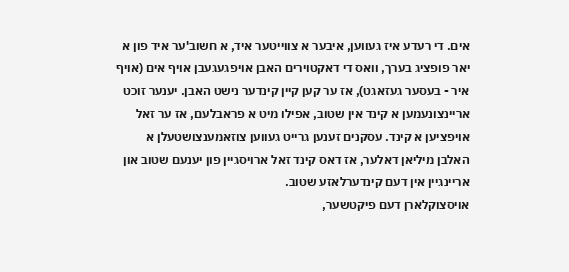אים. די רעדע איז געווען, איבער א צווייטער איד, א חשוב'ער איד פון א יאר פופציג בערך, וואס די דאקטוירים האבן אויפגעגעבן אויף אים (אויף איר - בעסער געזאגט), אז ער קען קיין קינדער נישט האבן. יענער זוכט אריינצונעמען א קינד אין שטוב, אפילו מיט א פראבלעם, אז ער זאל אויפציען א קינד. עסקנים זענען גרייט געווען צוזאמענצושטעלן א האלבן מיליאן דאלער, אז דאס קינד זאל ארויסגיין פון יענעם שטוב און אריינגיין אין דעם קינדערלאזע שטוב.
אויסצוקלארן דעם פיקטשער,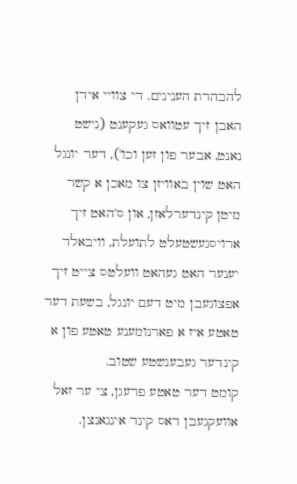להבהרת הענינים. די צוויי אידן האבן זיך עטוואס געקענט (נישט נאנט, אבער פון זען וכו'), דער יונגל האט שוין באוויזן צו מאכן א קשר מיטן קינדערלאזן, און ס'האט זיך ארויסגעשטעלט לתועלת, וויבאלד יענער האט געהאט וועלטס צייט זיך אפצוגעבן מיט דעם יונגל, בשעת דער טאטע איז א פארנומענע טאטע פון א קינדער געבענשטע שטוב.
קומט דער טאטע פרעגן, צי ער זאל אוועקגעבן דאס קינד אינגאנצן.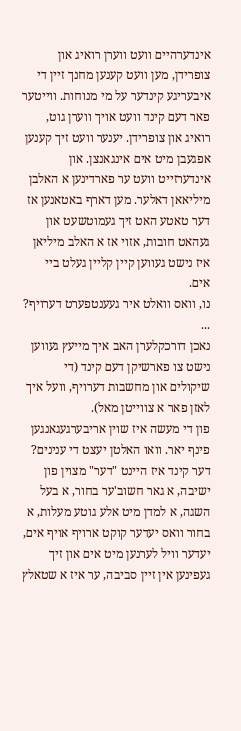אינדערהיים וועט ווערן רואיג און צופרידן, מען וועט קענען מחנך זיין די איבעריגע קינדער על מי מנוחות. ווייטער פאר דעם קינד וועט אויך ווערן גוט, רואיג און צופרידן. יענער וועט זיך קענען אפגעבן מיט אים אינגאנצן. און אינדערזייט וועט ער פארדינען א האלבן מיליאאן דאלער. מען דארף באטאנען אז דער טאטע האט זיך געמוטשעט און געהאט חובות, אזוי אז א האלב מיליאן איז נישט געווען קיין קליין געלט ביי אים.
נו, וואס וואלט איר געענטפערט דערויף?
...
נאכן דורכקלערן האב איך מייעץ געווען נישט צו פארשיקן דעם קינד (די שיקולים און מחשבות דערויף, וועל איך לאזן פאר א צווייטן מאל).
פון די מעשה איז שוין אריבערגעגאנגען פינף יאר. וואו האלטן יעצט די ענינים?
דער קינד איז היינט "דער" מצוין פון ישיבה, א גאר חשוב'ער בחור, א בעל השגה, א למדן מיט אלע גוטע מעלות, א בחור וואס יעדער קוקט ארויף אויף אים, יעדער וויל לערנען מיט אים און זיך געפינען אין זיין סביבה, ער איז א שטאלץ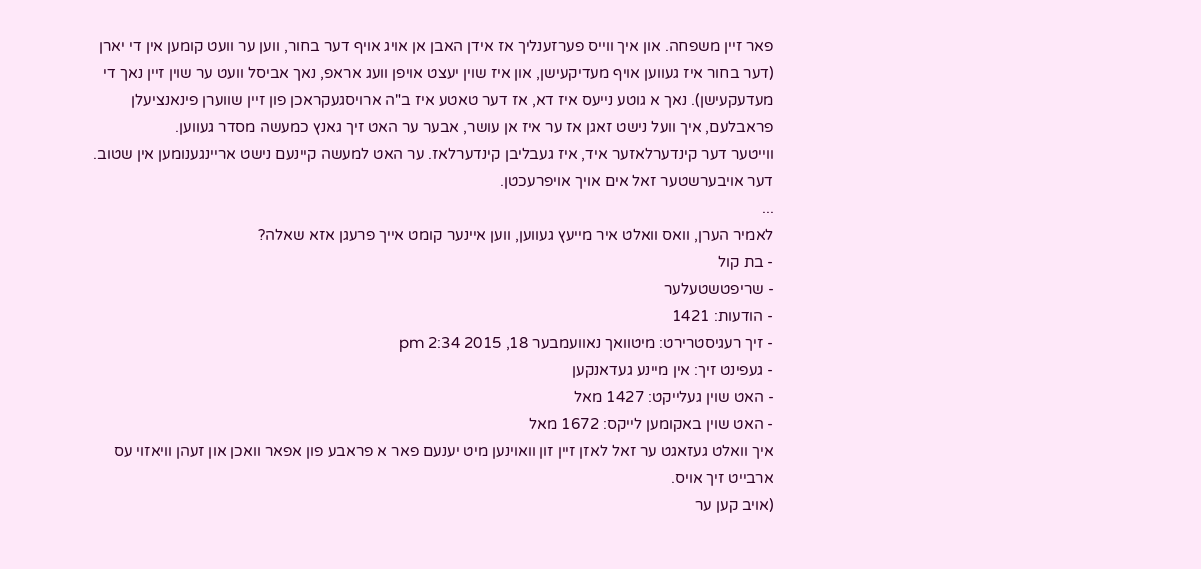פאר זיין משפחה. און איך ווייס פערזענליך אז אידן האבן אן אויג אויף דער בחור, ווען ער וועט קומען אין די יארן (דער בחור איז געווען אויף מעדיקעישן, און איז שוין יעצט אויפן וועג אראפ, נאך אביסל וועט ער שוין זיין נאך די מעדעקעישן). נאך א גוטע נייעס איז דא, אז דער טאטע איז ב"ה ארויסגעקראכן פון זיין שווערן פינאנציעלן פראבלעם, איך וועל נישט זאגן אז ער איז אן עושר, אבער ער האט זיך גאנץ כמעשה מסדר געווען.
ווייטער דער קינדערלאזער איד, איז געבליבן קינדערלאז. ער האט למעשה קיינעם נישט אריינגענומען אין שטוב. דער אויבערשטער זאל אים אויך אויפרעכטן.
...
לאמיר הערן, וואס וואלט איר מייעץ געווען, ווען איינער קומט אייך פרעגן אזא שאלה?
- בת קול
- שריפטשטעלער
- הודעות: 1421
- זיך רעגיסטרירט: מיטוואך נאוועמבער 18, 2015 2:34 pm
- געפינט זיך: אין מיינע געדאנקען
- האט שוין געלייקט: 1427 מאל
- האט שוין באקומען לייקס: 1672 מאל
איך וואלט געזאגט ער זאל לאזן זיין זון וואוינען מיט יענעם פאר א פראבע פון אפאר וואכן און זעהן וויאזוי עס ארבייט זיך אויס.
(אויב קען ער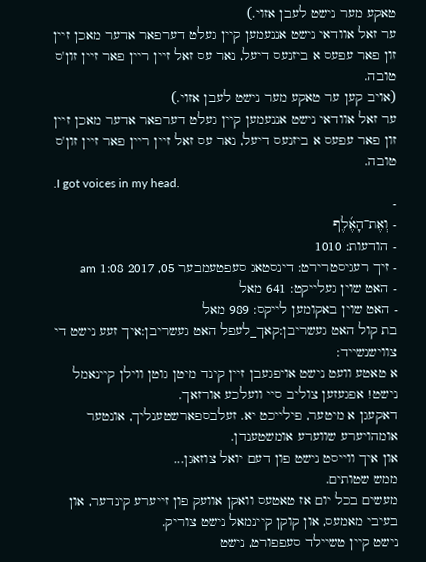טאקע מער נישט לעבן אזוי.)
ער זאל אוודאי נישט אננעמען קיין געלט דערפאר אדער מאכן זיין זון פאר עפעס א ביזנעס דיעל, נאר עס זאל זיין ריין פאר זיין זון'ס טובה.
(אויב קען ער טאקע מער נישט לעבן אזוי.)
ער זאל אוודאי נישט אננעמען קיין געלט דערפאר אדער מאכן זיין זון פאר עפעס א ביזנעס דיעל, נאר עס זאל זיין ריין פאר זיין זון'ס טובה.
.I got voices in my head.
-
- וְאֶת־הָאֶ֜לֶף
- הודעות: 1010
- זיך רעגיסטרירט: דינסטאג סעפטעמבער 05, 2017 1:08 am
- האט שוין געלייקט: 641 מאל
- האט שוין באקומען לייקס: 989 מאל
בת קול האט געשריבן:קאך_לעפל האט געשריבן:איך זעע נישט די צווישנשייד:
א טאטע וועט נישט אויפגעבן זיין קינד מיטן גוטן ווילן קיינאמל נישט! אפגעזען צוליב סיי וועלכע אורזאך.
דאקעגן א מיטער, פילייכט יא. זעלבספארשטענליך, אונטער אומהויערע שווערע אומשטענדן.
און איך ווייסט נישט פון דעם יואל צוזאגן...
ממש שטותים.
מעשים בכל יום אז טאטעס וואקן אוועק פון זייערע קינדער, און בעיבי מאמעס, און קוקן קיינמאל נישט צוריק.
נישט קיין טשיילד סעפפורט, נישט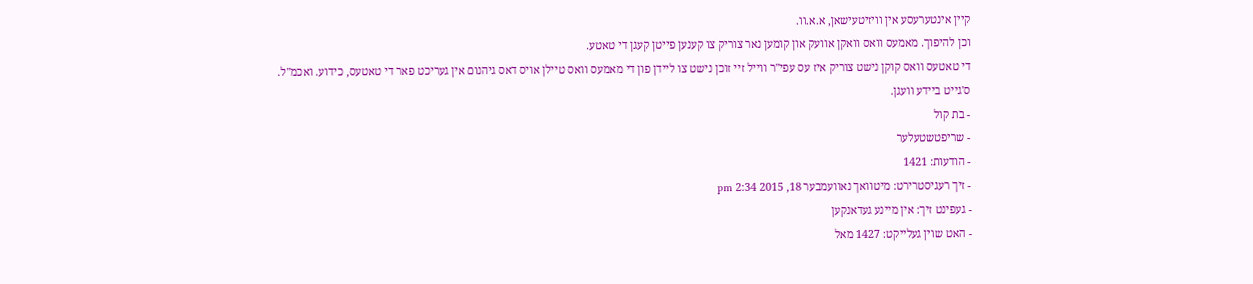קיין אינטערעסע אין וויזיטעישאן, א.א.וו.
וכן להיפוך. מאמעס וואס וואקן אוועק און קומען נאר צוריק צו קענען פייטן קעגן די טאטע.
די טאטעס וואס קוקן נישט צוריק איז עס עפי"ר ווייל זיי זוכן נישט צו ליידן פון די מאמעס וואס טיילן אויס דאס גיהנום אין געריכט פאר די טאטעס, כידוע. ואכמ"ל.
ס'גייט ביידע וועגן.
- בת קול
- שריפטשטעלער
- הודעות: 1421
- זיך רעגיסטרירט: מיטוואך נאוועמבער 18, 2015 2:34 pm
- געפינט זיך: אין מיינע געדאנקען
- האט שוין געלייקט: 1427 מאל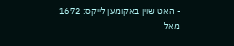- האט שוין באקומען לייקס: 1672 מאל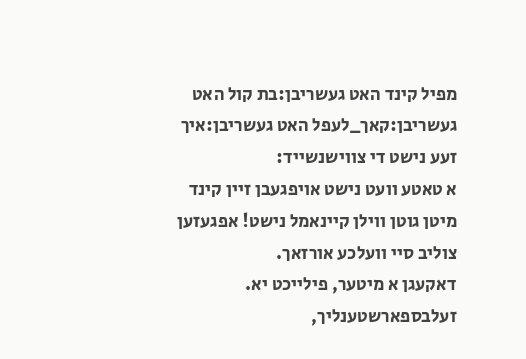מפיל קינד האט געשריבן:בת קול האט געשריבן:קאך_לעפל האט געשריבן:איך זעע נישט די צווישנשייד:
א טאטע וועט נישט אויפגעבן זיין קינד מיטן גוטן ווילן קיינאמל נישט! אפגעזען צוליב סיי וועלכע אורזאך.
דאקעגן א מיטער, פילייכט יא. זעלבספארשטענליך,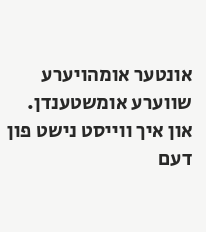אונטער אומהויערע שווערע אומשטענדן.
און איך ווייסט נישט פון דעם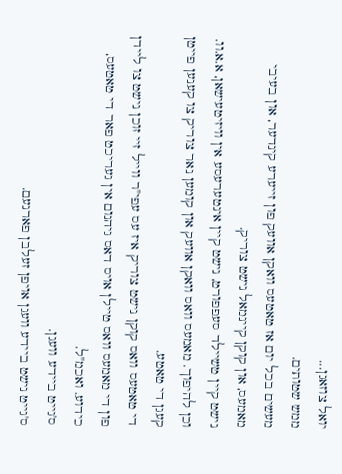יואל צוזאגן...
ממש שטותים.
מעשים בכל יום אז טאטעס וואקן אוועק פון זייערע קינדער, און בעיבי מאמעס, און קוקן קיינמאל נישט צוריק.
נישט קיין טשיילד סעפפורט, נישט קיין אינטערעסע אין וויזיטעישאן, א.א.וו.
וכן להיפוך. מאמעס וואס וואקן אוועק און קומען נאר צוריק צו קענען פייטן קעגן די טאטע.
די טאטעס וואס קוקן נישט צוריק איז עס עפי"ר ווייל זיי זוכן נישט צו ליידן פון די מאמעס וואס טיילן אויס דאס גיהנום אין געריכט פאר די טאטעס, כידוע. ואכמ"ל.
ס'גייט ביידע וועגן.
ס'גייט נישט ביידע וועגן אויפן זעלבן פארנעם.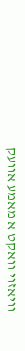וויאזוי וואקט א מאמע אוועק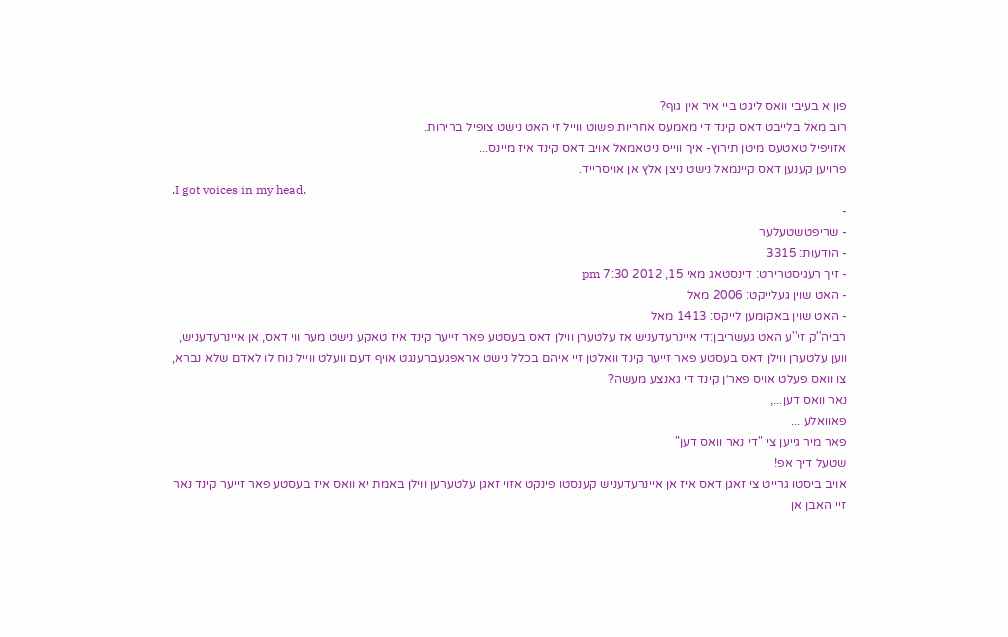פון א בעיבי וואס ליגט ביי איר אין גוף?
רוב מאל בלייבט דאס קינד די מאמעס אחריות פשוט ווייל זי האט נישט צופיל ברירות.
אזויפיל טאטעס מיטן תירוץ- איך ווייס ניטאמאל אויב דאס קינד איז מיינס...
פרויען קענען דאס קיינמאל נישט ניצן אלץ אן אויסרייד.
.I got voices in my head.
-
- שריפטשטעלער
- הודעות: 3315
- זיך רעגיסטרירט: דינסטאג מאי 15, 2012 7:30 pm
- האט שוין געלייקט: 2006 מאל
- האט שוין באקומען לייקס: 1413 מאל
רביה''ק זי''ע האט געשריבן:די איינרעדעניש אז עלטערן ווילן דאס בעסטע פאר זייער קינד איז טאקע נישט מער ווי דאס, אן איינרעדעניש,
ווען עלטערן ווילן דאס בעסטע פאר זייער קינד וואלטן זיי איהם בכלל נישט אראפגעברענגט אויף דעם וועלט ווייל נוח לו לאדם שלא נברא, צו וואס פעלט אויס פאר׳ן קינד די גאנצע מעשה?
נאר וואס דען...,
פאוואלע ...
פאר מיר גייען צי "די נאר וואס דען"
שטעל דיך אפ!
אויב ביסטו גרייט צי זאגן דאס איז אן איינרעדעניש קענסטו פינקט אזוי זאגן עלטערען ווילן באמת יא וואס איז בעסטע פאר זייער קינד נאר זיי האבן אן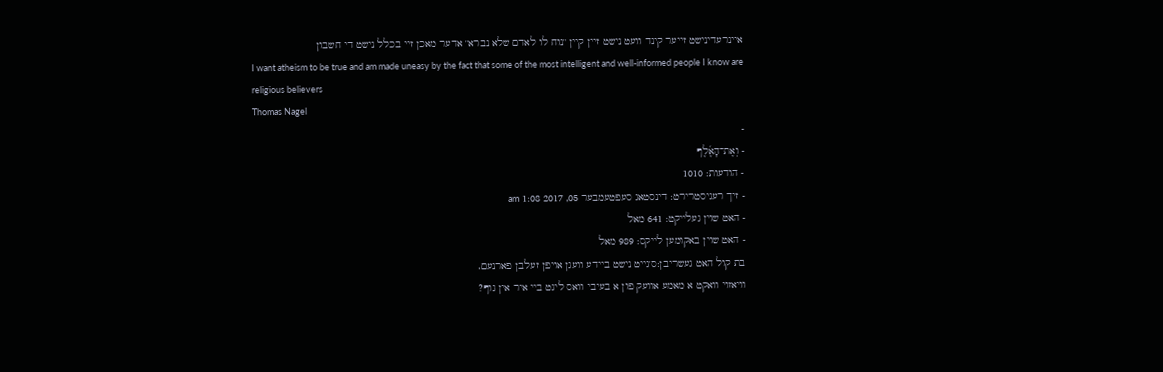איינרעדינישט זייער קינד וועט נישט זיין קיין "נוח לו לאדם שלא נברא" אדער מאכן זיי בכלל נישט די חשבון
I want atheism to be true and am made uneasy by the fact that some of the most intelligent and well-informed people I know are religious believers
Thomas Nagel
-
- וְאֶת־הָאֶ֜לֶף
- הודעות: 1010
- זיך רעגיסטרירט: דינסטאג סעפטעמבער 05, 2017 1:08 am
- האט שוין געלייקט: 641 מאל
- האט שוין באקומען לייקס: 989 מאל
בת קול האט געשריבן:ס'גייט נישט ביידע וועגן אויפן זעלבן פארנעם.
וויאזוי וואקט א מאמע אוועק פון א בעיבי וואס ליגט ביי איר אין גוף?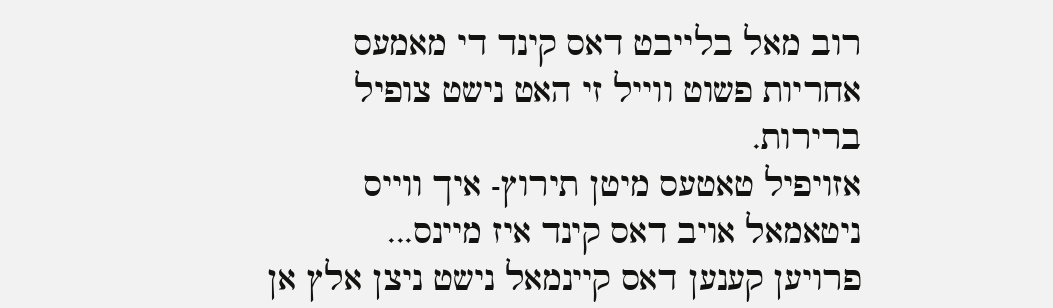רוב מאל בלייבט דאס קינד די מאמעס אחריות פשוט ווייל זי האט נישט צופיל ברירות.
אזויפיל טאטעס מיטן תירוץ- איך ווייס ניטאמאל אויב דאס קינד איז מיינס...
פרויען קענען דאס קיינמאל נישט ניצן אלץ אן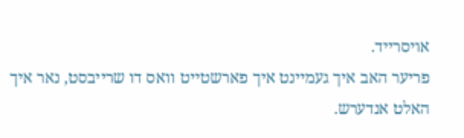אויסרייד.
פריער האב איך געמיינט איך פארשטייט וואס דו שרייבסט, נאר איך האלט אנדערש.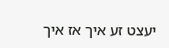יעצט זע איך אז איך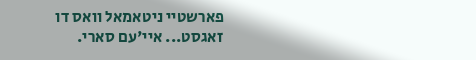פארשטיי ניטאמאל וואס דו זאגסט... איי'עם סארי.